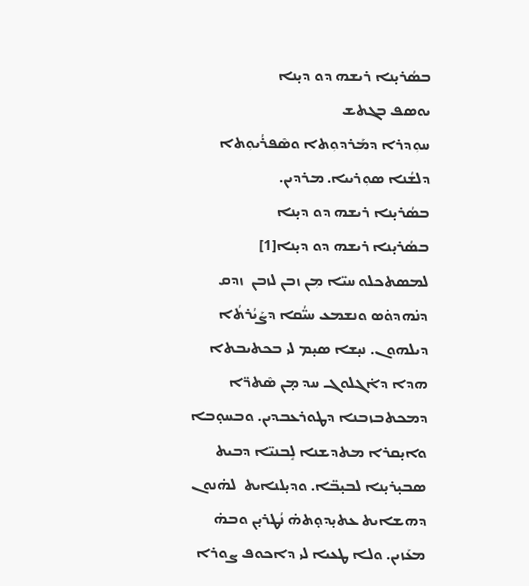ܒܣܳܪܝ̣ܢܐ ܪܝܫܗ ܕܘ ܕܝ̣ܢܐ
ܝܘܣܦ ܒܓܬܫ
ܚܘܼܕܪܐ ܕܡܰܪܕܘܼܬܐ ܘܣܶܦܪܳܝܘܼܬܐ ܕܠܫܳܢܐ ܣܘܼܪܝܝܐ. ܡܪܕܝܢ.
ܒܣܳܪܝ̣ܢܐ ܪܝܫܗ ܕܘ ܕܝ̣ܢܐ
ܒܣܳܪܝ̣ܢܐ ܪܝܫܗ ܕܘ ܕܝ̣ܢܐ[1]
ܠܡܣܬܟܠܘ ܚܝ̈ܐ ܡܼܢ ܙܒܢ ܠܙܒܢ  ܙܕܩ ܕܢ̇ܗܕܘ̇ܣ ܘܢܫܡܥ ܚܝ̈ܳܩܐ ܕܨܰܝܳܪܬܳܐ ܕܝܠܗܘܢ. ܢܝ̣ܫܐ ܣܝ̣ܡ ܠܝ ܒܟܬܝܒܬܐ ܗܕܐ ܕܐ̇ܓܠܘܓ ܚܕ ܡ̣ܢ ܣܶܬܪ̈ܐ ܕܡܟܬܒܙܒܢܐ ܕܛܘܪܥܒܕܝܢ. ܘܒܚܘ̣ܒܐ ܘܐܝ̣ܩܪܐ ܡܬܕܫܢܐ ܠܱܒܢܝ̈ܐ ܕܒܝܬ ܣܒܝ̣ܪܝ̣ܢܐ ܠܒܝ̣ܒ̈ܐ. ܘܕܝ̣ܠܢܐܝܬ  ܠܗ̇ܢܘܢ ܕܗܫܐܝܬ ܥܬܝ̣ܕܘ̣ܬܗ̇ ܢܳܛܪܝ̣ܢ ܘܒܗ̇ ܡܥܰܙܝܢ. ܘܠܐ ܛܥܝܐ ܠܝ ܕܐܟܘܦ ܨܘܪܐ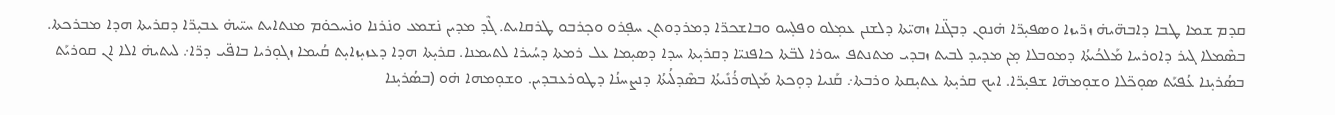ܩܕܡ ܫܡܐ ܛܒܐ ܕܐܒܗ̈ܝܗ̇ ܙܪ̈ܝܙܐ ܘܣܦܝ̣ܪ̈ܐ ܗ̇ܢܘܢ ܕܒܓ̈ܢܐ ܙܗܝ̈ܬܐ ܕܠܫܢܢ ܥܡ̣ܠܘ ܘܦܠ̣ܚܘ ܘܒܐܫܟܪ̈ܐ ܕܡܪܕܘܬܢ ܚܦ̣ܪܘ ܘܟ̣ܪܒܘ ܛܪܩܐܝܬ. ܓܶܕ ܡܕܝܢ ܢ̇ܫܡܥ ܘܢ̇ܪܢܐ ܘܢ̇ܚܟܘ̇ܡ ܡܢܬܐܝܬ ܚܝ̈ܝܗ̇ ܥܒܝ̣ܪ̈ܐ ܕܩܪܝܬܐ ܗܕܐ ܡܒܪܟܬܐ.
ܒܣܶܡܠܐ ܓܝܪ ܕܐܘܪܚܐ ܡܰܠܟܳܝܬܳܐ ܕܡܘܒܠܐ ܡ̣ܢ ܡܕܝܕ ܠܒܝܬ ܙܒܕܝ ܡܬܢܬܦ ܚܘܪܐ ܠܒ̈ܬܐ ܟܐܦܢܝ̈ܐ ܕܩܪܝ̣ܬܐ ܚܕܐ ܕܣܝ̣ܡܐ ܥܠ ܪܡܬܐ ܕܚܳܝܪܐ ܠܬܝܡܢܐ. ܩܪܝ̣ܬܐ ܗܕܐ ܕܥܙܝ̣ܙܐܝ̣ܬ ܩܳܝܡܐ ܙܓܘ̣ܪܝܐ ܒܐܦ̈ܝ ܕܪ̈ܐ܇ ܠܝܬܝܗ̇ ܐܠܐ ܐܢ ܩܘܪܝܰܬ ܒܣܳܪܝ̣ܢܐ ܥܳܦܝܰܬ ܣܘ̣ܟ̈ܠܐ ܘܫܘ̣ܡܗ̈ܐ ܫܦܝ̣ܪ̈ܐ. ܐܝܟ ܩܪܝ̣ܬܐ ܥܬܝ̣ܩܬܐ ܘܪܒܬܐ܇ ܩܰܢܝܐ ܕܘ̣ܟܬܐ ܡܰܓܗܪܳܢܺܝܬܳܐ ܒܣܶܕܠܳܝܬܳܐ ܕܢܨܚܢܳܐ ܕܛܘܪܥܒܕܝܢ. ܘܫܘ̣ܡܗܐ ܗ̇ܘ (ܒܣܳܪܝ̣ܢܐ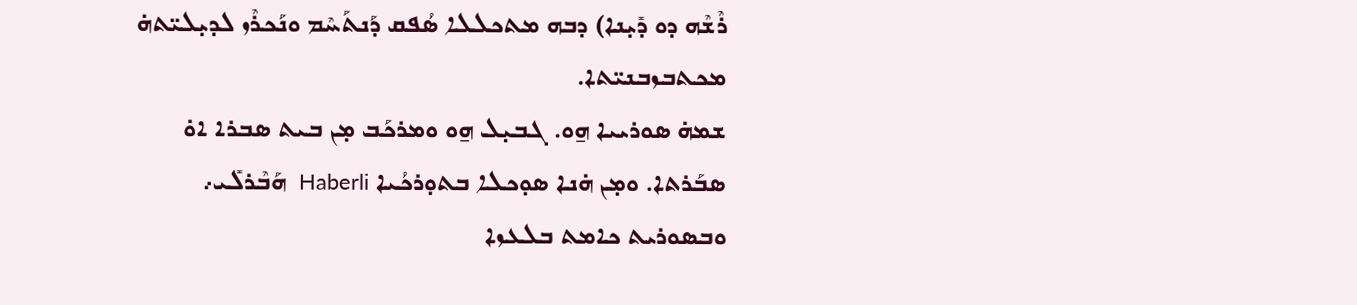ܪܶܫܶܗ ܕܘ ܕܺܝ̣ܢܐ) ܕܒܗ ܡܬܟܠܠܐ ܣܳܦܩ ܕܰܢܬܰܚܶܡ ܘܢܰܟܪܶܙ ܠܕܝ̣ܠܝ̈ܬܗ̇ ܡܟܬܒܙܒܢܝ̈ܬܐ.
ܫܡܗ̇ ܣܘܪܝܝܐ ܗ̱ܘ. ܓܒܝ̣ܠ ܗ̱ܘ ܘܡܪܟܰܒ ܡ̣ܢ ܒܝܬ ܣܒܪܐ ܐܘ̇ ܣܒܰܪܬܐ. ܘܡ̣ܢ ܗ̇ܢܐ ܣܘ̣ܟܠܐ ܒܬܘ̣ܪܟܳܝܐ Haberli  ܗܰܒܶܪܠܺܝ܇ ܘܒܣܘܪܝܬ ܟܐܡܬ ܒܠܥܙܐ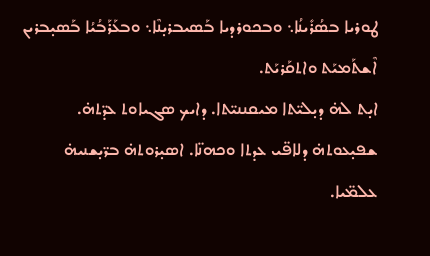ܛܘܪܝܐ ܒܣܳܪܺܝܢܳܐ܆ ܘܒܟܘܪܕܝܐ ܒܰܣܝܒܪܝ̣ܢܶܐ܆ ܘܒܥܰܪܰܒܳܝܳܐ ܒܰܣܝ̣ܒܪܝܢ ܐܶܫܬܰܡܝܰܬ ܘܐܬܩܰܪܝܰܬ.
ܐܝ̣ܬ ܠܗ̇ ܕܝ̣ܠܝ̈ܬܐ ܡܝܩܢܢܝ̈ܬܐ. ܕܐܝܟ ܣܓܝܐܘܬ ܥܕ̈ܬܗ̇. ܫܦܝ̣ܥܘܬܗ̇ ܕܠܐܦ̈ܝ ܥܕܬܐ ܘܟܗܢ̈ܐ. ܐܣܝ̣ܪܘܬܗ̇ ܒܪ̈ܝ̣ܫܢܝܗ̇ ܥܠܡ̈ܝܐ.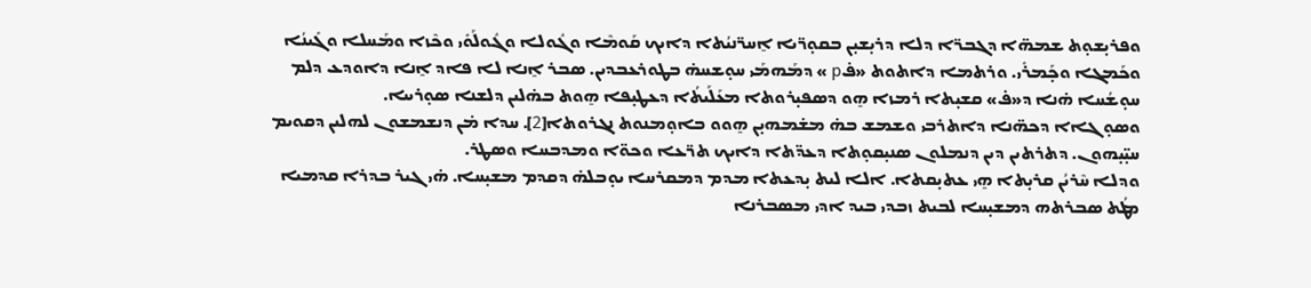ܘܦܪܝ̣ܫܘ̣ܬ ܫܡܗ̈ܐ ܕܓܒܪ̈ܐ ܕܠܐ ܕܪܝ̣ܫܝ̣ܢ ܒܩܘ̣ܪ̈ܝܐ ܐ̱ܚܪ̈ܢܝܳܬܐ ܕܐܝܟ ܩܰܘܡܶܐ ܘܓܽܘܠܐ ܘܓܽܘܠܰܘܺܝ ܘܟܶܙܐ ܘܡܰܚܠܐ ܘܓܺܝܢܳܐ ܘܟܰܡܓܐ ܘܟ̣ܰܡܪܺܝ. ܘܪܬܡܐ ܕܐܬܘܬ «ܦ̇p » ܕܡܰܗܡܰܝ ܚܘ̣ܫܚܗ̇ ܒܛܘܪܥܒܕܝܢ. ܣܒܪ ܐ̱ܢܐ ܠܐ ܦܐܕ ܐ̱ܢܐ ܕܐܘܕܥ ܕܠܡ ܚܘ̣ܫܳܚܐ ܗ̇ܢܐ ܕ«ܦ̇» ܩܫܝ̣ܬܐ ܪܡܙܐ ܗ̱ܘ ܕܣܦܝ̣ܪܘܬܐ ܡܥܰܠܰܝܬܳܐ ܕܥܛܝ̣ܦܐ ܗ̱ܘܬ ܒܗ̇ܠܝܢ ܕܠܫܢܐ ܣܘ̣ܪܝܝܐ.
ܘܣܘ̣ܓܐܐ ܕܟܗ̈ܢܐ ܕܐܬܪܒܝ ܘܫܡܫ ܒܗ̇ ܡܫ̇ܡܗܝ̣ܢ ܗ̱ܘܘ ܒܐܘ̣ܡܢܘܬ ܢܓܪܘܬܐ[2]. ܚܕܐ ܡ̇ܢ ܕܢܫܡܫܘܢ ܠܗܠܝܢ ܕܩܘܝܡ ܚܝ̣̈ܝ̣ܗܘܢ. ܕܬܪܬܝܢ ܕܝܢ ܕܢܡܠܘܢ ܣܢܝ̣ܩܘ̣ܬܐ ܕܥܕ̈ܬܐ ܕܐܝܟ ܬܪ̈ܥܐ ܘܟܘ̈ܐ ܘܡܕܒܚܐ ܘܣܛܪ.
ܘܕܠܐ ܚܶܪܝܳܢ ܩܪܝ̣ܬܐ ܗ̱ܝ ܥܬܝ̣ܩܬܐ. ܐܠܐ ܠܝܬ ܝ̣ܕܥܬܐ ܡܕܡ ܕܡܩܪܚܐ ܝܘ̣ܒܠܗ̇ ܕܩܕܡ ܡܫܝ̣ܚܐ. ܗ̇ܝ ܓܝܪ ܒܕܪܐ ܩܕܡܝܐ ܡܛܳܬ ܣܒܪܬܗ ܕܡܫܝ̣ܚܐ ܠܒܝܬ ܙܒܕܝ ܒܝܕ ܐܕܝ ܡܣܒܪܢܐ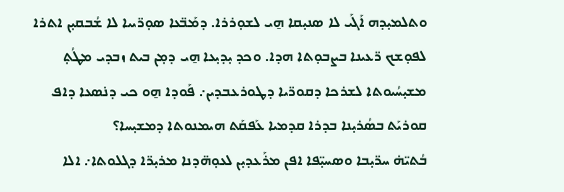ܘܬܠܡܝ̣ܕܗ ܐܰܓܰܝ ܠܐ ܣܢܝ̣ܩܐ ܗ̱ܝ ܠܫܘ̣ܪܪܐ. ܕܡܰܒ̈ܥܐ ܣܘ̣ܪ̈ܝܝܐ ܠܐ ܫܳܒܩܝ̣ܢ ܐܬܪܐ ܠܦܘ̣ܫܟ ܪ̈ܥܝܢܐ ܒܨܒܘ̣ܬܐ ܗܕܐ. ܘܟܕ ܝ̣ܕܝ̣ܥܐ ܗ̱ܝ ܕܡ̣ܢ ܒܝܬ ܙܒܕܝ ܡܛܳܬ̣ ܡܫܝ̣ܚܳܝܘܬܐ ܠܫܪܟܐ ܕܩܘܪ̈ܝܐ ܕܛܘܪܥܒܕܝܢ܇ ܦܰܘܕܐ ܗ̱ܘ ܟܝ ܕܢ̇ܣܥܐ ܕܐܦ ܩܘܪܝܰܬ ܒܣܳܪܝ̣ܢܐ ܒܕܪܐ ܩܕܡܝܐ ܥܰܦܩܰܬ ܗܝܡܢܘܬܐ ܕܡܫܝ̣ܚܐ؟
ܒܳܬܝ̈ܗ̇ ܚܪ̈ܝ̣ܒܐ ܘܣܚܝ̣̈ܦܐ ܐܦܢ ܡܪܰܥܕܝ̣ܢ ܠܥܘ̣ܗ̈ܕܢܐ ܡܪܝ̣ܪ̈ܐ ܕܓܠܘܬܐ܇ ܐܠܐ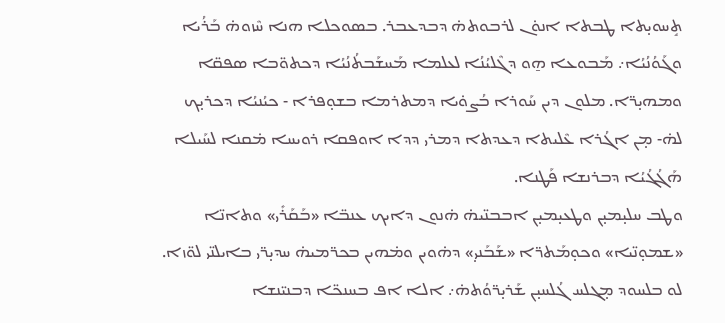ܬܱܚܘܝ̣ܬܐ ܛܒܬܐ ܐܢܘ̇ܢ ܠܪܒܘܬܗ̇ ܕܒܕܥܒܪ. ܒܣܘܟܠܐ ܗܢܐ ܚܶܙܘܗ̇ ܒܰܪܳܝܐ ܘܓܰܘܳܢܳܝܳܐ܇ ܡܰܒܘܥܐ ܗ̱ܘ ܕܓܶܠܝܳܢܳܐ ܠܥܠܡܐ ܡܰܚܫܰܒܬܳܢܳܝܳܐ ܕܟܬܘ̈ܒܐ ܣܦܩ̈ܐ ܘܡܗܝ̣ܪ̈ܐ. ܡܠܘܢ ܕܝܢ ܚܰܘܪܐ ܒܳܨܘ̇ܝܐ ܕܡܬܪܡܐ ܒܫܘ̣ܦܪܐ - ܟܝܳܢܝܳܐ ܕܟܪܝ̣ܟ ܠܗ̇- ܡ̣ܢ ܐܓܳܪܐ ܥܶܠܝܬܐ ܕܥܕܬܐ ܕܡܪܝ ܕܕܐ ܐܘܦܩܐ ܪܘܝܚܐ ܡ̇ܩܢܐ ܠܚܰܝܠܐ ܗܰܓܳܓܳܝܳܐ ܕܒܪܢܫܐ ܦܰܛܢܐ.
ܘܛܒ ܚܠܝ̣ܡܝ̣ܢ ܘܛܥܝ̣ܡܝ̣ܢ ܐܒܒܢ̈ܝܗ̇ ܗ̇ܢܘܢ ܕܐܝܟ ܥܢܒ̈ܐ «ܒܰܩܰܪܺܝ» ܘܬܐܢ̈ܐ «ܫܡܘ̣ܢ̈ܝܐ» ܘܟܘ̣ܡܰܬܪ̈ܐ «ܫܰܒܰܢܝ̣» ܕܗ̇ܘܝܢ ܘܡ̇ܗܝܢ ܒܟܪ̈ܡܝܗ̇ ܚܕܝ̣ܪ̈ܝ ܒܐܝܠܢ̈ܝ ܠܘ̈ܙܐ. ܠܘ ܒܠܚܘܕ ܡ̣ܓܠܚ ܓܳܠܚܝ̣ܢ ܫܰܪܝ̣ܪ̈ܘܳܬܗ̇܇ ܐܠܐ ܐܦ ܒܚܢܟ̈ܐ ܕܒܢܝ̈ܢܫܐ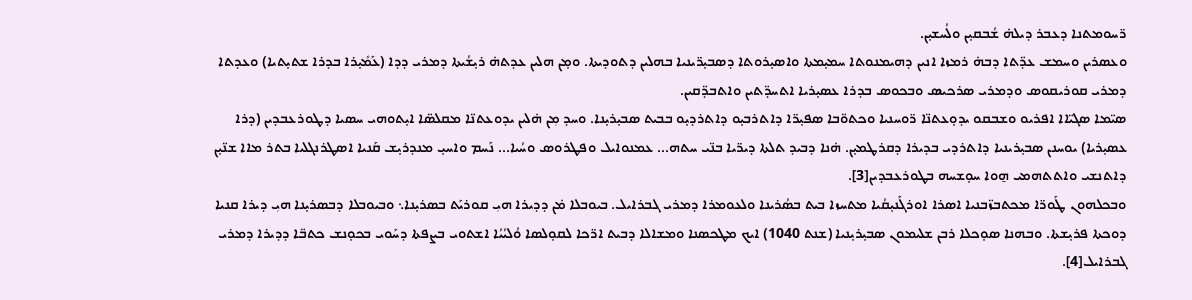ܪ̈ܚܘܡܬܢܐ ܕܥܒܪ ܕܝܠܗ̇ ܫܳܒܩܝ̣ܢ ܘܠܳܚܫܝ̣ܢ.
ܘܥܣܪܝܢ ܘܚܡܫ ܥܕ̈ܬܐ ܕܒܗ̇ ܪܡܙܐ ܐܢܝܢ ܕܗܝܡܢܘܬܐ ܚܡܝ̣ܡܬܐ ܘܐܣܝ̣ܪܘܬܐ ܕܣܒܝ̣ܪ̈ܝܢܝܐ ܒܗܠܝܢ ܕܬܘܕܝܬܐ. ܘܡ̣ܢ ܗܠܝܢ ܥܕܬܗ̇ ܪܝ̣ܫܳܝܬܐ ܕܡܪܝ ܕܕܐ (ܥܰܡܺܝ̣ܪܐ ܒܕܪܐ ܫܬܝ̣ܬܝܐ) ܘܥܕܬܐ ܕܡܪܝ ܩܘܪܝܩܘܣ ܘܕܡܪܝ ܣܪܟܝܣ ܘܒܟܘܣ ܒܕܪܐ ܥܣܝ̣ܪܝܐ ܐܬܚܕ̈ܬܝܢ ܘܐܬܒܕ̈ܩܝܢ.
ܣܝ̈ܡܐ ܣܓܝ̈ܐܐ ܐܦܪܝܘ ܘܫܒܩܘ ܝܕܘ̣ܥܬܢ̈ܐ ܪ̈ܘܚܢܝܐ ܘܟܬܘ̈ܒܐ ܣܦܝ̣ܪ̈ܐ ܕܐܬܪܒܝ̣ܘ ܕܐܬܪܕܝ̣ܘ ܒܒܝܬ ܣܒܝ̣ܪܝ̣ܢܐ. ܘܚܕ ܡܼܢ ܗ̇ܠܝܢ ܝܕܘܥܬܢ̈ܐ ܡܩܠܣ̈ܐ ܐܝ̣ܬܘܗܝ ܚܣܝܐ ܕܛܘܪܥܒܕܝܢ (ܕܪܐ ܥܣܝ̣ܪܝܐ) ܝܘܚܢܢ ܣܒܝ̣ܪܝܢܝܐ ܕܐܬܪܕܝ ܒܕܝܪܐ ܕܩܪܛܡܝ̣ܢ. ܗ̇ܢܐ ܕܒܝܕ ܬܠܬܐ ܕܝܪ̈ܝܐ ܒܢ̈ܝ ܚܬܗ... ܥܡܢܘܐܝܠ ܘܦܛܪܘܣ ܘܚܳܝܐ... ܢܰܚܡ ܘܐܚܝ̣ ܡܢܕܪܝ̣ܫ ܩܰܢܝܐ ܐܣܛܪܢܓܠܝܐ ܒܬܪ ܡܐܐ ܫܢ̈ܝ̣ܢ ܕܐܬܢܫܝ ܘܐܬܬܗܡܝ ܗ̱ܘܐ ܚܘ̣ܫܚܗ ܒܛܘܪܥܒܕܝܢ[3].
ܘܒܟܠܗܘܢ ܛܰܘܪ̈ܐ ܡܟܬܒܙ̈ܒܢܝܐ ܐܣܪܐ ܐܘܪܓܰܢܝ̣ܩܳܝܐ ܡܬܚܙܐ ܒܝܬ ܒܣܳܪܝܢܐ ܘܠܥܘܡܪܐ ܕܡܪܝ ܓܒܪܐܝܠ. ܒܝܘܒܠܐ ܡ̇ܢ ܕܕܝܪܐ ܗܝܼ ܩܘܪܝܰܬ ܒܣܪܝ̣ܢܐ܆ ܘܒܝܘܒܠܐ ܕܒܣܪܝ̣ܢܐ ܗܝܼ ܕܝܪܐ ܩܢܝܐ ܕܘܟܬܐ ܦܪܝ̣ܫܬܐ. ܘܒܗܢܐ ܣܘ̣ܟܠܐ ܪܒܢ ܫܠܝܡܘܢ ܣܒܝ̣ܪܝ̣ܢܝܐ (ܫܢܬ 1040) ܐܝܟ ܡܛܟܣܢܐ ܘܡܫܐܠܐ ܕܒܝܬ ܐܪ̈ܟܐ ܠܩܘ̣ܠܣܐ ܘܳܠܝܳܝܳܐ ܐܫܬܘܝ ܒܨܦܬܐ ܕܚܰܘܝ ܒܟܘ̣ܢܫ ܟܬܒ̈ܐ ܕܕܝܪܐ ܕܡܪܝ ܓܒܪܐܝܠ[4].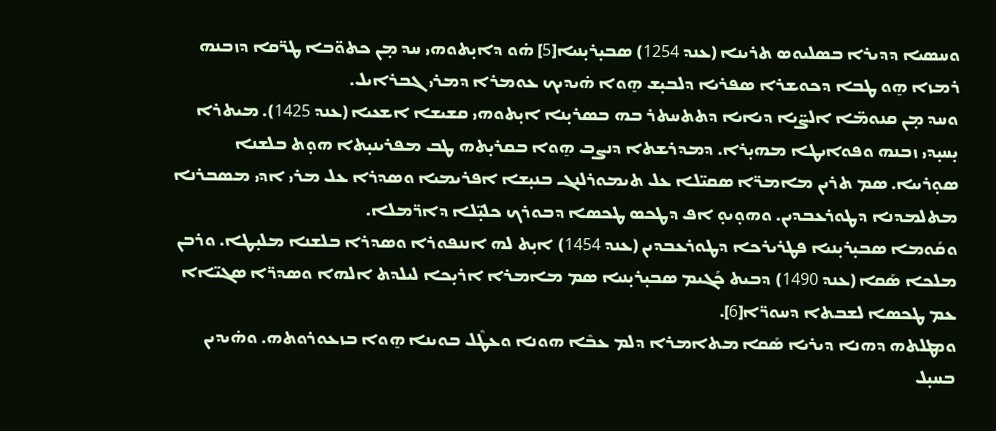ܘܚܣܝܐ ܕܕܝܪܐ ܒܣܠܝܘܣ ܬܪܝܢܐ (ܥܢܕ 1254) ܣܒܝ̣ܪܝ̣ܢܝܐ[5] ܗ̇ܘ ܕܐܝ̣ܬܘܗܝ ܚܕ ܡ̣ܢ ܟܬܘ̈ܒܐ ܛܪ̈ܩܐ ܕܙܒܢܗ ܪܡܙܐ ܗ̱ܘ ܛܒܐ ܕܟܘܫܪܐ ܣܦܪܝܐ ܕܠܒܝ̣ܫ ܗ̱ܘܐ ܗ̇ܝܕܝܟ ܥܘܡܪܐ ܕܡܪܝ ܓܒܪܐܝܠ.
ܘܚܕ ܡ̣ܢ ܩܢܘܡ̈ܐ ܐܠܨ̈ܝܐ ܕܝܐܝܐ ܕܬܬܚܬܪ ܒܗ ܒܣܪܝ̣ܢܐ ܐܝ̣ܬܘܗܝ ܩܫܝܫܐ ܐܫܥܝܐ (ܥܢܕ 1425). ܡܝܬܪܐ ܝ̣ܚܝ̣ܕܝ ܙܒܢܗ ܘܦܘܐܝܛܐ ܡܗܝ̣ܪܐ. ܕܡܕܪܫܬܐ ܕܢܨܒ ܗ̱ܘܐ ܒܩܪܝ̣ܬܗ ܛܒ ܡܦܪܝܢܝ̣ܬܐ ܗܘ̣ܬ ܒܠܫܢܐ ܣܘ̣ܪܝܝܐ. ܣܡ ܬܪܝܢ ܡܐܡܪ̈ܐ ܣܩܝ̈ܠܐ ܥܠ ܬܝܡܘܪܠܢܓ ܒܢܝ̣ܫܐ ܐܦܪܝܡܝܐ ܘܣܕܪܐ ܥܠ ܡܪܝ ܐܕܝ ܡܣܒܪܢܐ ܡܬܠܡܕܢܐ ܕܛܘܪܥܒܕܝܢ. ܘܗܘ̣ܝܘ̣ ܐܦ ܕܛܟܣ ܛܟܣܐ ܕܒܘܪܟ ܟܠܝ̣̈ܠܐ ܕܐܪ̈ܡܠܐ.
ܘܩܰܘܡܐ ܣܒܝ̣ܪܝ̣ܢܝܐ ܦܛܪܝܪܟܐ ܕܛܘܪܥܒܕܝܢ (ܥܢܕ 1454) ܐܝ̣ܬ ܠܗ ܐܢܢܦܘܪܐ ܘܣܕܪܐ ܒܠܫܢܐ ܡܠܝ̣ܛܐ. ܘܪܒܢ ܡܠܟܐ ܣܰܩܐ (ܥܢܕ 1490) ܕܒܝܬ ܟܰܓܝܡ ܣܒܝ̣ܪܝ̣ܢܝܐ ܣܡ ܡܐܡܪܐ ܐܪܝ̣ܟܐ ܠܝܠܕܬ ܐܠܗܐ ܘܣܕܪ̈ܐ ܣܓܝ̈ܐܐ ܥܡ ܛܟܣܐ ܠܫܒܬܐ ܕܚܘܪ̈ܐ[6].
ܘܡܛܠܬܗ ܕܗܢܐ ܕܝܪܝܐ ܣܰܩܐ ܡܬܐܡܪܐ ܕܠܡ ܥܒܶܐ ܗܘܢܐ ܘܥܛܶܠ ܒܘܝܢܐ ܗ̱ܘܐ ܒܙܥܘܪܘܬܗ. ܘܗ̇ܝܕܝܢ ܒܚܝ̣ܠ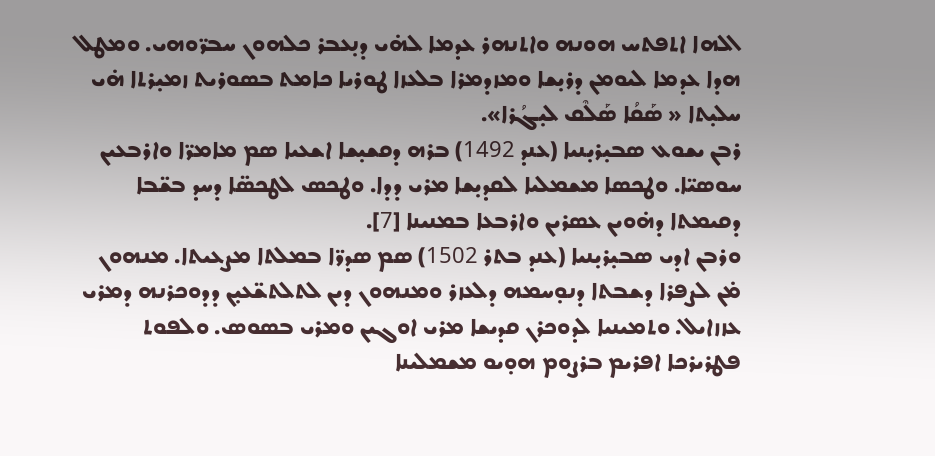ܐܠܗܐ ܐܬܦܬܚ ܗܘܢܗ ܘܐܬܢܗܪ ܥܕܡܐ ܠܗ̇ܝ ܕܢ̣ܥܒܪ ܟܠܗܘܢ ܚܒܪ̈ܘܗܝ. ܘܡܛܠ ܗܕܐ ܥܕܡܐ ܠܝܘܡܢ ܕܪܝ̣ܫܐ ܘܡܙܕܡܪܐ ܒܠܥܙܐ ܛܘܪܝܐ ܟܐܡܬ ܒܣܘܪܝܬ ܙܡܝ̣ܪܬܐ ܗ̇ܝ ܚܠܝ̣ܬܐ « ܣܰܩܳܐ ܣܰܠܶܩ ܠܝ̣ܓܳܪܐ».
ܪܒܢ ܝܫܘܥ ܣܒܝ̣ܪܝ̣ܢܝܐ (ܥܢܕ 1492) ܒܪܗ ܕܩܫܝ̣ܫܐ ܐܫܥܝܐ ܣܡ ܡܐܡܪ̈ܐ ܘܐܪܒܥܝܢ ܚܘܣܝ̈ܐ. ܘܛܟܣܐ ܡܫܡܠܝܐ ܠܩܕܝ̣ܫܐ ܡܪܝ ܕܕܐ. ܘܛܟܣ ܠܛܟܣ̈ܐ ܕܚܕ ܒܫ̈ܒܐ ܕܩܝܡܬܐ ܕܗ̇ܘܝܢ ܥܣܪܝܢ ܘܐܪܒܥܐ ܒܡܢܝܢܐ [7].
ܘܪܒܢ ܐܕܝ ܣܒܝ̣ܪܝ̣ܢܝܐ (ܥܢܕ ܒܬܪ 1502) ܣܡ ܣܕܪ̈ܐ ܒܡܠܬܐ ܡܨܥܝܬܐ. ܡܢܗܘܢ ܡ̇ܢ ܠܨܦܪܐ ܕܫܒܬܐ ܕܢܘ̣ܚܡܗ ܕܠܥܙܪ ܘܡܢܗܘܢ ܕܝܢ ܠܬܠܬܫ̈ܥܝ̣ܢ ܕܕܘܟܪܢܗ ܕܡܪܝ ܥܙܙܐܝܠ. ܘܬܡܝܢܝܐ ܠܕܘܟܪܢ ܩܕܝܫܐ ܡܪܝ ܐܘܓܝܢ ܘܡܪܝ ܒܣܘܣ. ܘܠܦܘܬ ܦܛܪܝܪܟܐ ܐܦܪܝܡ ܒܪܨܘܡ ܗܘ̣ܝܘ ܡܫܡܠܝܢܐ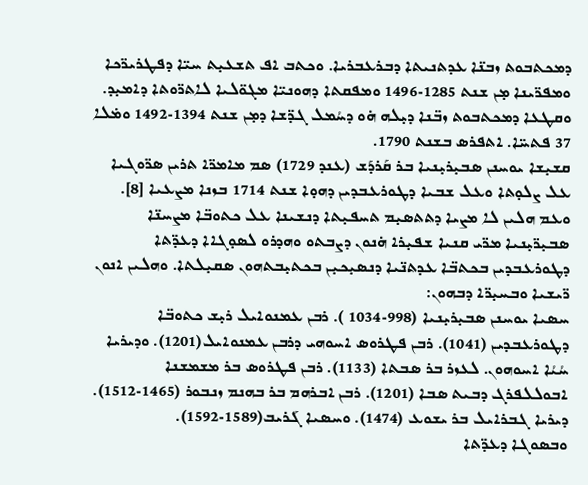ܕܡܟܬܒܘܬ ܙܒܢ̈ܐ ܥܕܬܢܝܬܐ ܕܒܪܥܒܪܝܐ. ܘܟܬܒ ܐܦ ܬܫܥܝ̣ܬ ܚܝ̈ܐ ܕܦܛܪܝܪ̈ܟܐ ܘܡܦܪ̈ܝܢܐ ܡ̣ܢ ܫܢܬ 1285-1496 ܘܡܦܩܬܐ ܕܗܘܢܝ̈ܐ ܡܓܘ̈ܠܝܐ ܠܐܬܪ̈ܘܬܐ ܕܐܡܝ̣ܕ. ܘܩܛܥܐ ܕܡܟܬܒܘܬ ܙܒ̈ܢܐ ܕܝ̣ܠܗ ܗ̇ܘ ܕܚܳܡܠ ܓܕ̈ܫܐ ܕܡ̣ܢ ܫܢܬ 1394-1492 ܘܡ̇ܠܐ 37 ܦܬܚ̈ܐ. ܐܬܦܪܣ ܒܫܢܬ 1790.
ܩܫܝ̣ܫܐ ܝܘܚܢܢ ܣܒܝ̣ܪܝ̣ܢܝܐ ܒܪ ܩܰܪܕܰܫ (ܥܢܕ 1729) ܣܡ ܡܐܡܪ̈ܐ ܬܪܝܢ ܣܪ̈ܘܓܝܐ ܥܠ ܨܠܘ̣ܬܐ ܘܥܠ ܫܒܝܐ ܕܛܘܪܥܒܕܝܢ ܕܗܘ̣ܐ ܫܢܬ 1714 ܒܙܢܐ ܡܨܥܝܐ [8].
ܘܥܡ ܗܠܝܢ ܠܐ ܡܨܝܐ ܕܬܬܣܝ̣ܡ ܬܚܦܝ̣ܬܐ ܕܢܫܝܢܐ ܥܠ ܟܬܘܒ̈ܐ ܡܨܚܢ̈ܐ ܣܒܝ̣ܪ̈ܝ̣ܢܝܐ ܡܪ̈ܝ ܩܢܝܐ ܫܦܝ̣ܪܐ ܗ̇ܢܘܢ ܕܨܒܬܘ ܘܗܕܪܘ ܠܣܘ̣ܓܐܐ ܕܥܕ̈ܬܐ ܕܛܘܪܥܒܕܝܢ ܒܟܬܒ̈ܐ ܥܕܬܢ̈ܝܐ ܕܢܣܝ̣ܟܝ̣ܢ ܒܟܬܝ̣ܒܬܗܘܢ ܣܩܝ̣ܠܬܐ. ܘܗܠܝܢ ܐܢܘܢ ܪ̈ܝܫܝܐ ܘܒܚܝ̣ܪ̈ܐ ܕܒܗܘܢ:
ܚܣܝܐ ܝܘܚܢܢ ܣܒܝ̣ܪܝ̣ܢܝܐ (998-1034 ). ܪܒܢ ܥܡܢܘܐܝܠ ܪܝ̣ܫ ܟܬܘܒ̈ܐ ܕܛܘܪܥܒܕܝܢ (1041). ܪܒܢ ܦܛܪܘܣ ܐܚܘܗܝ ܕܪܒܢ ܥܡܢܘܐܝܠ(1201). ܘܕܝܪܝܐ ܚܳܝܳܐ ܐܚܘܗܘܢ. ܠܥܙܪ ܒܪ ܣܒܬܐ (1133). ܪܒܢ ܦܛܪܘܣ ܒܪ ܡܫܡܫܢܐ ܐܒܘܠܠܦܪܓ ܕܒܝܬ ܣܒܐ (1201). ܪܒܢ ܐܒܪܗܡ ܒܪ ܒܗܢܡ ܙܢܒܘܪ (1465-1512). ܕܝܪܝܐ ܓܒܪܐܝܠ ܒܪ ܝܫܘܥ (1474). ܘܚܣܝܐ ܓܰܪܝܒ(1589-1592).
ܘܒܣܘܓܐ ܕܥܕ̈ܬܐ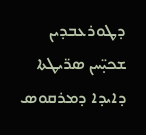ܕܛܘܪܥܒܕܝܢ ܫܟܝ̣̈ܚܢ ܣܪ̈ܝܛܬܐ ܕܐܝܕܐ ܕܡܪܩܘܣ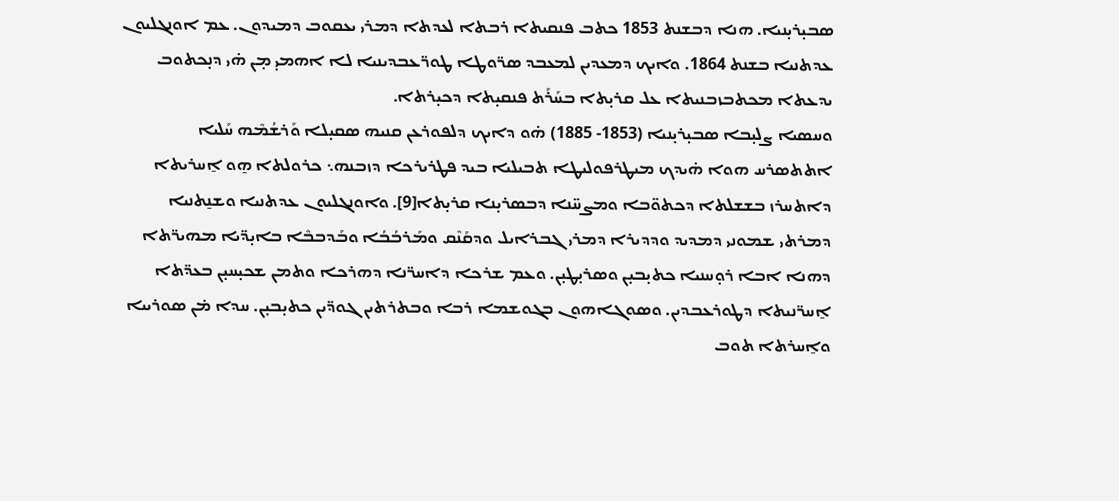ܣܒܝ̣ܪܝ̣ܢܝܐ. ܗܢܐ ܕܒܫܢܬ 1853 ܟܬܒ ܦܢܩܝܬܐ ܪܒܬܐ ܠܥܕܬܐ ܕܡܪܝ ܝܥܩܘܒ ܕܡܝܕܘܢ. ܥܡ ܐܘܢܓܠܝܘܢ ܥܕܬܢܝܐ ܒܫܢܬ 1864. ܘܐܝܟ ܕܡܥܕܝܢ ܠܡܥܒܕ ܣܪ̈ܘܛܐ ܛܘܪ̈ܥܒܕܝܢܝܐ ܠܐ ܐܗܡܝ̣ ܡ̣ܢ ܗ̇ܝ ܕܢ̣ܟܬܘܒ ܝܕܥܬܐ ܡܟܬܒܙܒܢܝܬܐ ܥܠ ܩܪܝ̣ܬܐ ܒܚܰܪܰܬ ܦܢܩܝ̣ܬܐ ܕܟܝ̣ܪܬܐ.
ܘܚܣܝܐ ܨܠܝ̣ܒܐ ܣܒܝ̣ܪܝ̣ܢܝܐ (1853- 1885) ܗ̇ܘ ܕܐܝܟ ܕܠܦܘܪܥܢ ܩܢܝܗ ܣܩܝ̣ܠܐ ܘܰܪܫܳܡܶܗ ܚܰܠܝܐ ܐܬܬܣܪܚ ܗܘܐ ܗ̇ܝܕܟ ܡܝܛܪܦܘܠܝܛܐ ܬܒܝܠܝܐ ܒܝܕ ܦܛܪܝܪܟܐ ܕܙܒܢܗ܆ ܟܪܘܠܬܐ ܗ̱ܘ ܐ̱ܚܪܝܬܐ ܕܐܬܚܪܙ ܒܫܫܠܬܐ ܕܟܬܘ̈ܒܐ ܘܡܨܚ̈ܢܐ ܕܒܣܪܝ̣ܢܐ ܩܪܝ̣ܬܐ[9]. ܘܐܘܢܓܠܝܘܢ ܥܕܬܢܝܐ ܘܫܢ̱ܬܢܝܐ ܕܡܪܬܝ ܫܡܘܢܝ ܕܡܕܝܕ ܘܕܕܝܪܐ ܕܡܪܝ ܓܒܪܐܝܠ ܘܕܩܰܢܶܩ ܘܡܰܪܒܳܒܳܐ ܘܒܰܕܒܒܶܐ ܒܐܝ̣ܕ̈ܝܐ ܡܗܝܪ̈ܬܐ ܕܗܢܐ ܐܒܐ ܪܘ̣ܚܢܝܐ ܟܬܝ̣ܒܝ̣ܢ ܘܣܪܝ̣ܛܝ̣ܢ. ܘܥܡ ܫܪܟܐ ܕܐܚܪ̈ܢܐ ܕܗܪܟܐ ܘܬܡܢ ܫܟܝ̣ܚܝ̣ܢ ܒܥܕ̈ܬܐ ܐ̱ܚܪ̈ܢܝܬܐ ܕܛܘܪܥܒܕܝܢ. ܘܣܘܓܐܗܘܢ ܒܓܘܫܡܐ ܪܒܐ ܘܒܬܪܬܝܢ ܓܘܕ̈ܝܢ ܟܬܝ̣ܒܝ̣ܢ. ܚܕܐ ܡ̇ܢ ܣܘܪܝܝܐ ܘܐ̱ܚܪܬܐ ܬܘܒ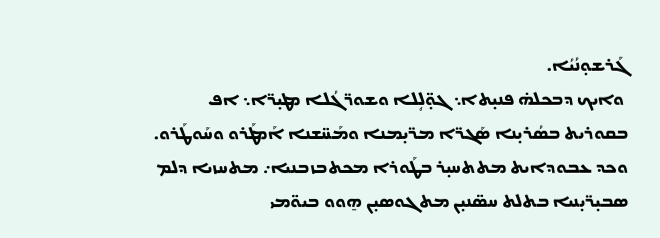ܓܰܪܫܘ̣ܢܳܝܳܐ.
 ܘܐܝܟ ܕܒܟܠܗ̇ ܦܢܝ̣ܬܐ܆ ܓܘ̣̈ܠܴܠܐ ܘܫܘܪ̈ܓܳܠܐ ܡܛܝ̣ܪ̈ܐ܆ ܐܦ ܒܩܘܪܝܬ ܒܣܳܪܝ̣ܢܐ ܣܰܓܪ̈ܐ ܡܪ̈ܝ̣ܡܢܐ ܘܡܰܚ̈ܫܢܐ ܐܰܡܛܰܪܘ ܘܚܰܘܛܰܪܘ. ܘܟܕ ܥܒܘܕܐܝܬ ܡܬܬܚܝ̣ܪ ܒܛܰܘܪܐ ܡܟܬܒܙܒܢܝܐ܇ ܡܬܚܙܝܐ ܕܠܡ ܣܒܝ̣ܪ̈ܝ̣ܢܝܐ ܒܬܠܬ ܚܣ̈ܢܝ̣ܢ ܡܬܓܘܣܝ̣ܢ ܗ̱ܘܘ ܒܝܘ̈ܡܝ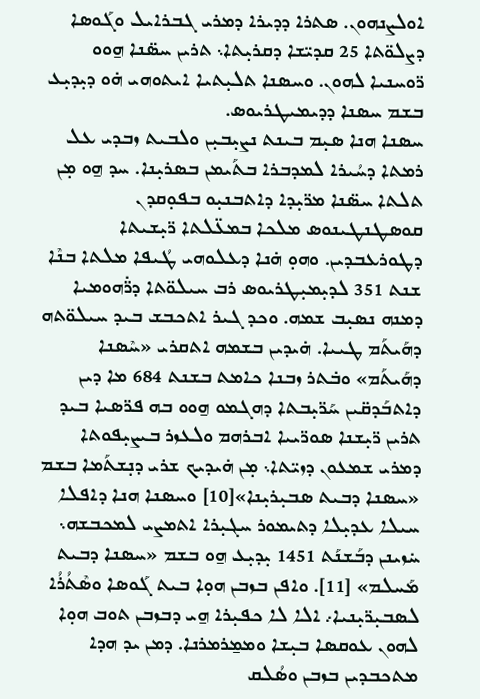ܐܘܠܨܢܗܘܢ. ܣܬܪܐ ܕܕܝܪܐ ܕܡܪܝ ܓܒܪܐܝܠ ܘܓܰܘܣܐ ܕܨܠܘ̈ܬܐ 25 ܩܕܝ̈ܫܐ ܕܩܪܝ̣ܬܐ܆ ܬܪܝܢ ܚܣ̈ܢܐ ܗ̱ܘܘ ܪ̈ܘܚܢܝܐ ܠܗܘܢ. ܘܚܣܢܐ ܬܠܝ̣ܬܝܐ ܐܝܬܘܗܝ ܗ̇ܘ ܕܝ̣ܕܝ̣ܥ ܒܫܡ ܚܣܢܐ ܕܕܝܡܝܛܪܝܘܣ.
ܚܣܢܐ ܗܢܐ ܣܝ̣ܡ ܒܝܢܬ ܢܨܝ̣ܒܝ̣ܢ ܘܠܒܝܬ ܙܒܕܝ ܥܠ ܪܡܬܐ ܕܚܳܝܪܐ ܠܡܕܒܪܐ ܒܬܰܝܡܢ ܒܣܪܝ̣ܢܐ. ܚܕ ܗ̱ܘ ܡ̣ܢ ܬܠܬܐ ܚܣ̈ܢܐ ܡܪ̈ܝ̣ܕܐ ܕܐܬܒܢܝ̣ܘ ܒܦܘ̣ܩܕܢ ܩܘܣܛܢܛܝܢܘܣ ܡܠܟܐ ܒܡܥ̈ܠܬܐ ܪ̈ܝ̣ܫܝܬܐ ܕܛܘܪܥܒܕܝܢ. ܘܗܘ̣ ܗ̇ܢܐ ܕܥܠܘܗܝ ܛܳܝܦܐ ܡܠܬܐ ܒܢܶܐ ܫܢܬ 351 ܠܕܝ̣ܡܝ̣ܛܪܝܘܣ ܪܒ ܚܝܠܘ̈ܬܐ ܕܪ̈݁ܗܘܡܝܐ ܕܡܢܗ ܢܣܝ̣ܒ ܫܡܗ. ܘܟܕ ܓܝܪ ܐܬܟܒܫ ܒܝܕ ܚܝܠܘ̈ܬܗ ܕܗܰܝܬܰܡ ܛܝܝܐ. ܗ̇ܝܕܝܢ ܒܫܡܗ ܐܬܩܪܝ «ܚܶܣܢܐ ܕܗܰܝܬܰܡ» ܘܒ̇ܬܪ ܙܒܢܐ ܟܐܡܬ ܒܫܢܬ 684 ܡܐ ܕܝܢ ܕܐܬܒܰܕܩ̈ܝܢ ܚܰܪ̈ܝ̣ܒܬܐ ܕܗܓܡܘ ܗ̱ܘܘ ܒܗ ܦܪ̈ܣܝܐ ܒܝܕ ܬܪܝܢ ܪ̈ܝ̣ܫܢܐ ܣܘܪ̈ܝܝܐ ܐܒܪܗܡ ܘܠܥܙܪ ܒܝܨܝ̣ܦܘܬܐ ܕܡܪܝ ܫܡܥܘܢ ܕܙܝ̈ܬܐ܆ ܡ̣ܢ ܗ̇ܝܕܝܟ ܫܪܝ ܕܢ̣ܫܬܰܡܐ ܒܫܡ «ܚܣܢܐ ܕܒܝܬ ܣܒܝ̣ܪܝ̣ܢܐ»[10] ܘܚܣܢܐ ܗܢܐ ܕܐܦܠܐ ܚܝܠܐ ܥܕܝ̣ܠܐ ܕܬܝܡܘܪ ܚܓܝ̣ܪܐ ܐܬܡܨܝ ܠܡܟܒܫܗ܆ ܚ̇ܙܝܢܢ ܕܒܰܫܢܰܬ 1451 ܝ̣ܕܝ̣ܥ ܗ̱ܘ ܒܫܡ «ܚܣܢܐ ܕܒܝܬ ܡܰܚܠܡ» [11]. ܘܐܦܢ ܒܙܒܢ ܗܘ̣ܐ ܒܝܬ ܓܰܘܣܐ ܘܣܶܬܳܪܳܐ ܠܣܒܝ̣ܪ̈ܝ̣ܢܝܐ܇ ܐܠܐ ܠܐ ܟܦܝ̣ܪܐ ܗ̱ܝ ܕܒܙܒܢ ܬܘܒ ܗܘ̣ܐ ܠܗܘܢ ܥܘܩܣܐ ܒܝ̣ܫܐ ܘܡܡ̱ܪܡܪܢܐ. ܕܡܢ ܝܕ ܗܕܐ ܡܬܟܒܕܝܢ ܒܙܒܢ ܘܣܳܠܩ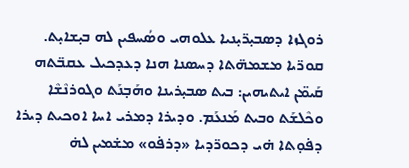ܪܘܓܙܐ ܕܣܒܝ̣ܪ̈ܝ̣ܢܝܐ ܥܠܘܗܝ ܘܣܳܚܦܝܢ ܠܗ ܒܝ̣ܫܐܝ̣ܬ. ܩܘܪ̈ܝܐ ܡܫܡܗ̈ܬܐ ܕܚܣܢܐ ܗܢܐ ܕܥܕܟܝܠ ܥܩܒ̈ܬܗ ܩܰܝܡ̈ܢ ܐܝܬܝܗܝܢ: ܒܝܬ ܣܒܝ̣ܪܝܢܐ ܘܗܰܒ̣ܢܰܬ ܘܓܘܪܢܶܫܶܐ ܘܟܶܠܫܰܬ ܘܒܝܬ ܡܰܢܥܰܡ. ܘܕܝܪܐ ܕܡܪܝ ܐܚܐ ܐܘܟܝܬ ܕܝܪܐ ܕܦ̇ܘ̣ܬܐ ܗ̇ܝ ܕܟܘܪ̈ܕܝܐ «ܕܪܦ̇ܘ» ܡܫ̇ܡܝܢ ܠܗ̇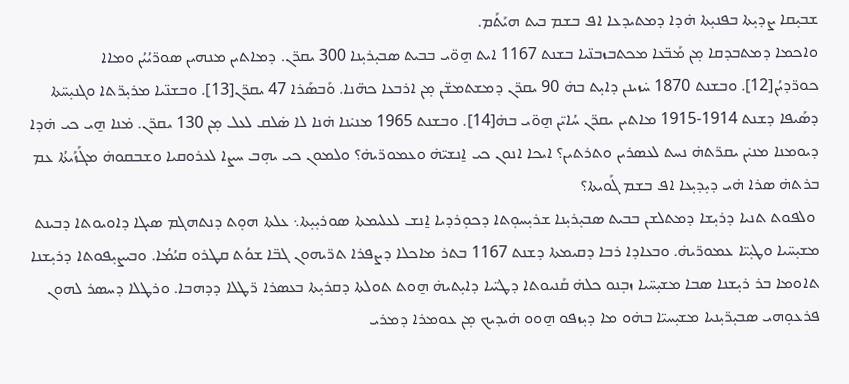ܫܒܝ̣ܩܐ ܨܕܝ̣ܬܐ ܒܦܢܝ̣ܬܐ ܗ̇ܕܐ ܕܡܬܝܕܥܐ ܐܦ ܒܫܡ ܒܝܬ ܗܝܰܬܰܡ.
ܘܐܟܡܐ ܕܡܬܒܕܩܐ ܡ̣ܢ ܡܰܒ̈ܥܐ ܡܟܬܒܙܒܢ̈ܝܐ ܒܫܢܬ 1167 ܐܝܬ ܗ̱ܘ̈ܝ ܒܒܝܬ ܣܒܝ̣ܪܝ̣ܢܐ 300 ܝܩܪ̈ܢ. ܕܡܐܬܝܢ ܡܢܗܝܢ ܣܘܪ̈ܝܳܝܳܢ ܘܡܐܐ ܟܘܪ̈ܕܝܳܢ[12]. ܘܒܫܢܬ 1870 ܚ̇ܙܝܢܢ ܕܐܝ̣ܬ ܒܗ̇ 90 ܝܩܪ̈ܢ ܕܡܫܬܡܫ̈ܢ ܡ̣ܢ ܐܪܒܥܐ ܟܗ̈ܢܐ. ܘܰܒܣܰܪܐ 47 ܝܩܪ̈ܢ[13]. ܘܒܫܢ̈ܝܐ ܡܪܝ̣ܪ̈ܬܐ ܘܓܢܝ̣ܚ̈ܬܐ ܕܣܰܝܦܐ ܕܫܢܬ 1914-1915 ܡܐܬܝܢ ܝܩܪ̈ܢ ܚܳܐܝ̈ܢ ܗ̱ܘ̈ܝ ܒܗ̇[14]. ܘܒܫܢܬ 1965 ܡܢܝ̇ܢܐ ܗ̇ܢܐ ܠܐ ܣ̇ܠܩ ܠܥܠ ܡ̣ܢ 130 ܝܩܪ̈ܢ. ܡ̇ܢܐ ܗ̱ܝ ܟܝ ܗ̇ܕܐ ܕܝܘܡܢܐ ܡܢܝ̇ܢ ܝܩܪ̈ܬܗ̇ ܢܚܬ ܠܥܣܪܝܢ ܘܬܪܬܝܢ؟ ܐܝܟܐ ܐܢܘܢ ܟܝ ܐ̱ܢܫܝ̈ܗ̇ ܘܥܡܘܪ̈ܝܗ̇؟ ܘܠܡܘܢ ܟܝ ܝܗ̣ܒ ܚܨܐ ܠܥܪܘܩܝܐ ܘܫܒܩܘܗ̇ ܡܓܰܙܰܝܬܳܐ ܥܡ ܒܪܬܗ̇ ܣܪܐ ܗ̇ܝ ܕܝ̣ܕܝ̣ܥܐ ܐܦ ܒܫܡ ܓܰܘܝܬܐ؟
 ܘܠܦܘܬ ܬܢܝܐ ܕܪܝ̣ܫܐ ܕܡܬܠܫܢ ܒܒܝܬ ܣܒܝ̣ܪܝ̣ܢܐ ܫܪܝ̣ܚܘ̣ܬܐ ܕܟܘ̣ܪܕܝܐ ܐ̱ܢܫ ܠܥܠܝܡܬܐ ܣܘܪܝ̣ܝ̣ܬܐ܆ ܥܠܬܐ ܗܘ̣ܬ ܕܢܬܗܓܡ ܣܝܓܐ ܕܐܘܝܘܬܐ ܕܒܝܢܬ ܡܫܝ̣ܚ̈ܝܐ ܘܛܝ̣ܝ̈ܐ ܥܡܘܪ̈ܝܗ̇. ܘܒܥܐܕܐ ܪܒܐ ܕܩܝܡܬܐ ܕܫܢܬ 1167 ܒܬܪ ܡܐܟܠܐ ܕܨܦܪܐ ܬܪ̈ܝܗܘܢ ܓܒ̈ܐ ܫܘܳܬ ܩܛܪܘ ܩܝܳܡܳܐ. ܘܒܝܨܝ̣ܦܘܬܐ ܕܪܝ̣ܫܢܐ ܬܐܘܡܐ ܒܪ ܪܝ̣ܫܢܐ ܣܒܐ ܡܫܝ̣ܚ̈ܝܐ ܙܒ̣ܢܘ ܟܠܗ̇ ܩܰܢܝܘܬܐ ܕܛܝ̈ܝܐ ܕܐܝ̣ܬܝܗ̇ ܗ̱ܘܬ ܬܘܠܬܐ ܕܩܪܝ̣ܬܐ ܒܥܣܪܐ ܪ̈ܛܠܐ ܕܕܗܒܐ. ܘܪܛܠܐ ܕܚܣܪ ܠܗܘܢ ܦܪܥܘ̣ܗܝ ܣܒܝ̣ܪ̈ܝ̣ܢܝܐ ܡܫܝ̣ܚܝ̈ܐ ܒܗ̇ܘ ܡܐ ܕܝ̣ܙܦܘ ܗ̱ܘܘ ܗ̇ܝܕܝܟ ܡ̣ܢ ܥܘܡܪܐ ܕܡܪܝ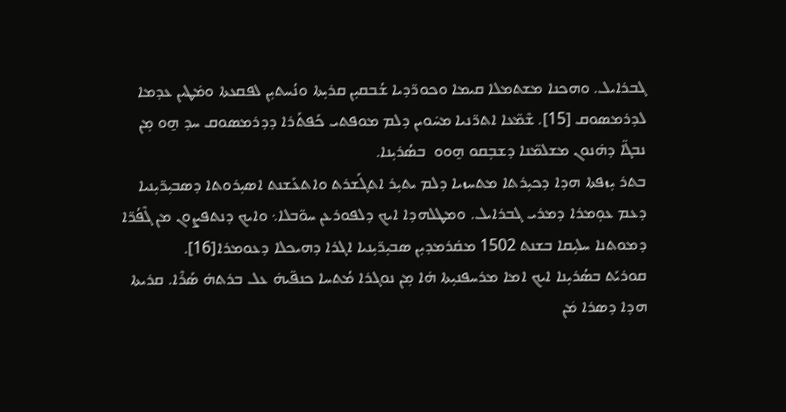ܓܒܪܐܝܠ. ܘܗܟܢܐ ܡܫܬܡܠܐ ܩܝܡܐ ܘܟܘܪ̈ܕܝܐ ܫܳܒܩܝ̣ܢ ܩܪܝ̣ܬܐ ܘܢܳܚܬܝ̣ܢ ܠܦܩܥܬܐ ܘܡ̇ܛܝܢ ܥܕܡܐ ܠܕܪܡܣܘܩ [15]. ܫܶܡ̈ܥܐ ܐܬܪ̈ܢܝܐ ܡܚ̇ܘܝܢ ܕܠܡ ܡܘܦܬܝ ܟܰܦܬܰܪܐ ܕܕܪܡܣܘܩ ܚܕ ܗ̱ܘ ܡ̣ܢ ܢܒܓ̈ܐ ܕܗ̇ܢܘܢ ܡܫܠܡ̈ܢܐ ܕܫܒ̣ܩܘ ܗ̱ܘܘ  ܒܣܳܪܝ̣ܢܐ.
ܒܬܪ ܝ̣ܙܦܬܐ ܗܕܐ ܕܟܝ̣ܪܬܐ ܡܬܚܙܝܐ ܕܠܡ ܝܬܝ̣ܪ ܐܬܓܰܫܪܬ ܘܐܬܥܰܫܢܬ ܐܣܝ̣ܪܘܬܐ ܕܣܒܝ̣ܪ̈ܝ̣ܢܝܐ ܕܥܡ ܥܘ̣ܡܪܐ ܕܡܪܝ ܓܒܪܐܝܠ. ܘܡܛܠܗܕܐ ܐܝܟ ܕܠܦܘܪܥܢ ܚܘ̈ܒܠܐ܆ ܘܐܝܟ ܕܢܬܦܨܘܢ ܡܢ ܓܶܦܳܪ̈ܐ ܕܡܘܬܢܐ ܚܠܝ̣ܩܐ ܒܫܢܬ 1502 ܡܩ̇ܪܡܕܝ̣ܢ ܣܒܝ̣ܪ̈ܝ̣ܢܝܐ ܐܓܪܐ ܕܗܝܟܠܐ ܕܥܘܡܪܐ[16].
ܩܘܪܝܰܬ ܒܣܳܪܝ̣ܢܐ ܐܝܟ ܐܡܐ ܡܪܚܦܢܝ̣ܬܐ ܗ̇ܐ ܡ̣ܢ ܢܘܓܪܐ ܡܳܬܚܐ ܟܢܦ̈ܝܗ̇ ܥܠ ܒܪܬܗ̇ ܣܰܪܶܐ. ܩܪܝܬܐ ܗܕܐ ܕܣܪܐ ܡܿܢ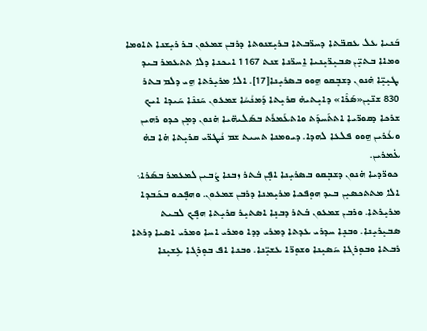ܒܰܢܝܐ ܥܠ ܥܩܒ̈ܬܐ ܕܚܪ̈ܒܬܐ ܒܪܝ̣ܫܢܘܬܐ ܕܪܒܢ ܫܡܥܘܢ ܒܪ ܪܝ̣ܫܢܐ ܬܐܘܡܐ ܘܡܐܐ ܒܬܝ̣̈ܢ ܣܒܝ̣ܪ̈ܝ̣ܢܝܐ ܐ̱ܚܪ̈ܢܐ ܫܢܬ 1167 ܐܝܟܢܐ ܕܠܐ ܬܬܥܡܪ ܒܝܕ ܛܝ̣ܝ̣̈ܐ ܗ̇ܢܘܢ ܕܫܒ̣ܩܘ ܗ̱ܘܘ ܒܣܪܝ̣ܢܐ[17]. ܐܠܐ ܡܪܝ̣ܪܬܐ ܗ̱ܝ ܕܠܡ ܒܬܪ 830 ܫܢ̈ܝ̣ܢ«ܣܰܪܶܐ» ܕܐܝ̣ܬܝܗ̇ ܩܪܝ̣ܬܐ ܕܰܡܢܳܚܳܐ ܫܡܥܘܢ ܚܰܢܢܶܐ ܚܰܝܕܐ ܐܝܟ ܫܪܟܐ ܕܩܘܪ̈ܝܐ ܐܬܬܰܚܕܰܬ ܘܐܬܥܰܡܪܰܬ ܒܣܰܠܝܗ̈ܝܐ ܗ̇ܢܘܢ ܕܡ̣ܢ ܟܕܘ ܪܗܝܢ ܘܥܳܪܝܢ ܗ̱ܘܘ ܦܠܥܐ ܠܗܕܐ. ܕܝܘܡܢܐ ܬܚܝܬ ܫܡ ܢܳܛܪ̈ܝ ܩܪܝ̣ܬܐ ܗ̇ܐ ܒܗ̇ ܥ̇ܡܪܝܢ.
 ܟܘܪ̈ܕܝܐ ܗ̇ܢܘܢ ܕܫܒ̣ܩܘ ܒܣܪܝ̣ܢܐ ܐܦ̣ܢ ܒ̇ܬܪ ܙܒܢܐ ܨܳܒܝܢ ܠܡܥܡܪ ܒܣܰܪܐ܆ ܐܠܐ ܡܬܬܟܣܝ̣ܢ ܒܝܕ ܗܘ̣ܦܟܐ ܡܪܝ̣ܡܢܐ ܕܪܒܢ ܫܡܥܘܢ. ܘܗܦ̣ܟܘ ܒܟܰܒܕܐ ܡܪܝ̣ܪܬܐ. ܘܪܒܢ ܫܡܥܘܢ ܒ̇ܬܪ ܕܒܢ̣ܐ ܐܣܬܝ̣ܪ ܩܪܝ̣ܬܐ ܗܦ̣ܟ ܠܒܝܬ ܣܒܝ̣ܪܝ̣ܢܐ. ܘܒܢ̣ܐ ܚܕܪܝ ܥܕܬܐ ܕܡܪܝ ܕܕܐ ܘܡܪܝ ܐܚܐ ܘܡܪܝ ܐܣܝܐ ܕܪܬܐ ܪܒܬܐ ܘܒܘ̣ܪܓܐ ܚܰܣܝ̣ܢܐ ܘܫܘ̣ܪ̈ܐ ܥܫܝ̣̈ܢܐ. ܘܒܢܐ ܐܦ ܒܘ̣ܪܓܐ ܥܱܫܝ̣ܢܐ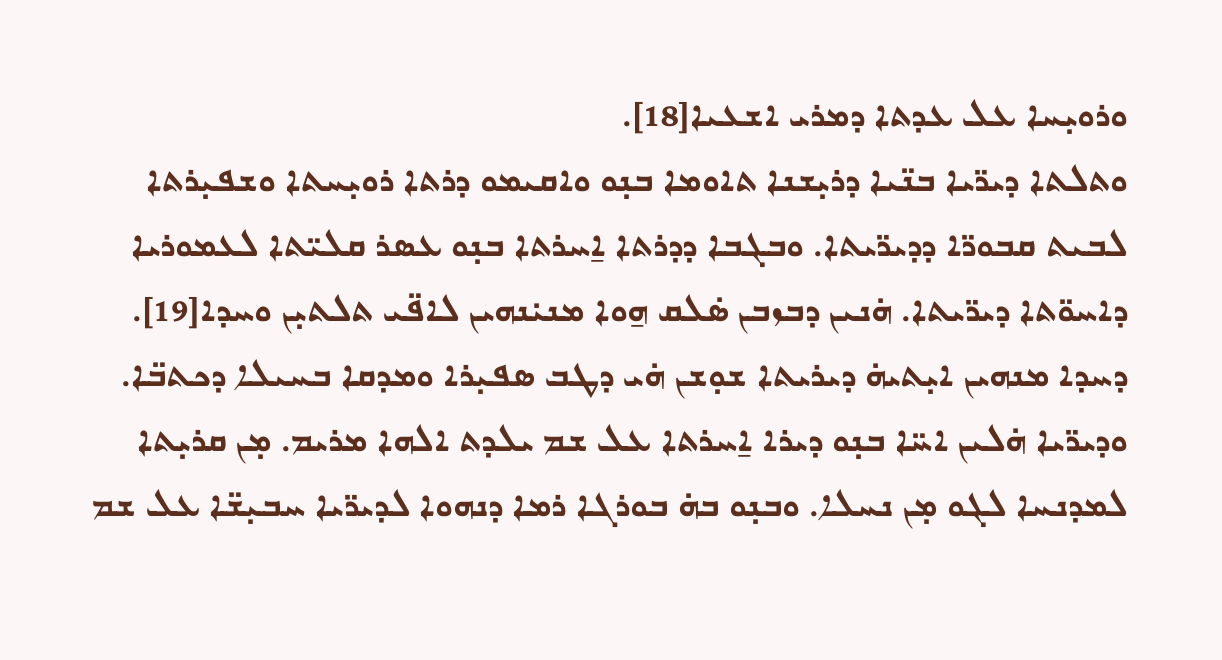ܘܪܘܝ̣ܚܐ ܥܠ ܥܕܬܐ ܕܡܪܝ ܐܫܥܝܐ[18].
ܘܬܠܬܐ ܕܝܪ̈ܝܐ ܒܢ̈ܝܐ ܕܪܝ̣ܫܢܐ ܬܐܘܡܐ ܒܢ̣ܘ ܘܐܩܝܡܘ ܕܪܬܐ ܪܘܝ̣ܚܬܐ ܘܫܦܝ̣ܪܬܐ ܠܒܝܬ ܩܒܘܪ̈ܐ ܕܕܝܪ̈ܝܬܐ. ܘܒܓܒܐ ܕܕܪܬܐ ܐ̱ܚܪܬܐ ܒܢ̣ܘ ܥܣܪ ܩܠܝ̈ܬܐ ܠܥܡܘܪܝܐ ܕܐܚܘ̈ܬܐ ܕܝܪ̈ܝܬܐ. ܗ̇ܢܝܢ ܕܒܙܒܢ ܣ̇ܠܩ ܗ̱ܘܐ ܡܢܝ̇ܢܗܝܢ ܠܐܦ̈ܝ ܬܠܬܝ̣ܢ ܘܚܕܐ[19]. ܕܚܕܐ ܡܢܗܝܢ ܐܝ̣ܬܝܗ̇ ܕܝܪܝܬܐ ܫܘ̣ܫܢ ܗ̇ܝ ܕܛܒ ܣܦܝ̣ܪܐ ܘܡܕܩܐ ܒܚܝܠܐ ܕܟܬܒ̈ܐ.
ܘܕܝܪ̈ܝܐ ܗ̇ܠܝܢ ܐܚ̈ܐ ܒܢ̣ܘ ܕܝܪܐ ܐ̱ܚܪܬܐ ܥܠ ܫܡ ܝܠܕܬ ܐܠܗܐ ܡܪܝܡ. ܡ̣ܢ ܩܪܝ̣ܬܐ ܠܡܕܢܚܐ ܠܓܘ ܡ̣ܢ ܢܚܠܐ. ܘܒܢ̣ܘ ܒܗ̇ ܒܘܪܓܐ ܪܡܐ ܕܢܗܘܐ ܠܕܝܪ̈ܝܐ ܚܒܝ̣ܫ̈ܐ ܥܠ ܫܡ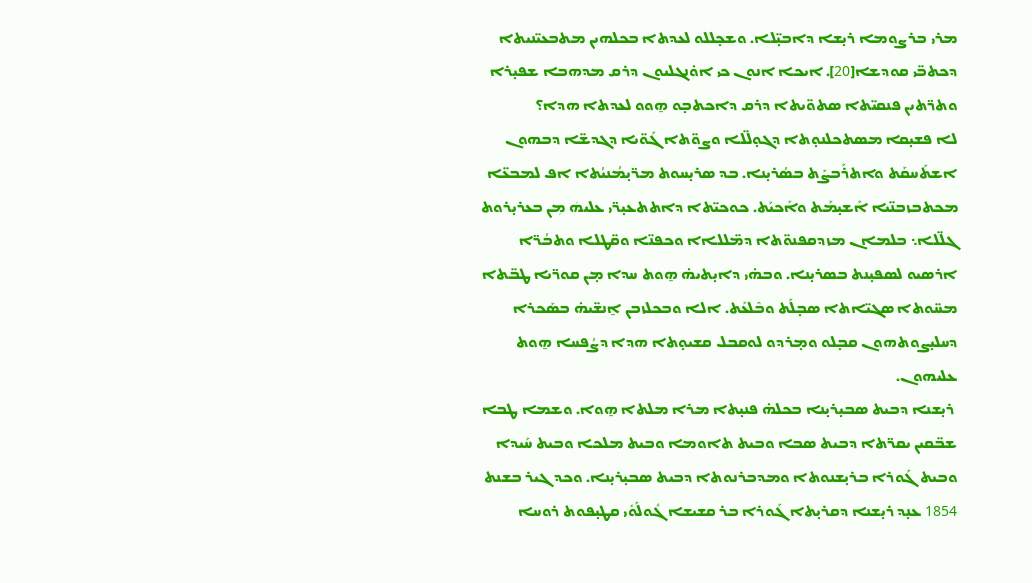ܡܪܝ ܒܪܨܘܡܐ ܪܝ̣ܫܐ ܕܐܒܝ̣̈ܠܐ. ܘܫܟ̣ܠܠܘ ܠܥܕܬܐ ܒܟܠܗܝܢ ܡܬܒܥܝ̈ܢܝܬܐ ܕܟܬܒ̈ܝ ܩܘܕܫܐ[20]. ܐܝܟܐ ܐܢܘܢ ܟܝ ܐܘ̇ܢܓܠܝܘܢ ܕܪܩ ܡܕܗܒܐ ܫܦܝ̣ܪܐ ܘܬܪ̈ܬܝܢ ܦܢܩܝ̈ܬܐ ܣܬܘ̈ܝܬܐ ܕܪܩ ܕܐܟܬܒ̣ܘ ܗ̱ܘܘ ܠܥܕܬܐ ܗܕܐ؟
ܠܐ ܦܫܝ̣ܩܐ ܡܣܬܟܠܢܘ̣ܬܐ ܕܓܘ̣ܠ̈ܠܐ ܘܨܘ̈ܬܐ ܓܰܘ̈ܝܐ ܕܓܕܫ̈ܐ ܕܒܗܘܢ ܐܫܬܰܚܩܰܬ ܘܐܬܪܰܒܨܰܬ ܒܣܳܪܝ̣ܢܐ. ܒܕ ܣܪܝ̣ܚܘܬ ܡܪ̈ܝ̣ܡܳܢܝܳܬܐ ܐܦ ܠܡܒܥ̈ܐ ܡܟܬܒܙܒܢ̈ܝܐ ܐܰܫܝ̣ܡܰܬ ܘܐܰܟܝܰܬ. ܟܘܟܝ̈ܬܐ ܕܐܬܬܥܝ̣ܪ̈ܝ ܥܠܝܗܿ ܡܼܢ ܒܥܪܝ̣ܪܘܬ ܓܠ̈ܠܐ܆ ܒܠܡܐܢ ܡܙܕܩܦܢܘ̈ܬܐ ܕܡ̈ܠܠܐܐ ܘܟܦܢ̈ܐ ܘܩ̈ܛܠܐ ܘܬܒܳܪ̈ܐ ܐܪܣܝܘ ܠܣܦܝ̣ܢܬ ܒܣܪܝ̣ܢܐ. ܘܒܗ̇ܝ ܕܐܝ̣ܬܝܗ̇ ܗ̱ܘܬ ܚܕܐ ܡ̣ܢ ܩܘܪ̈ܝܐ ܛܒ̈ܬܐ ܡܚ̈ܘܬܐ ܣܓܝ̈ܐܬܐ ܣܒ̣ܠܰܬ ܘܒܶܠܥܰܬ. ܐܠܐ ܘܒܟܠܙܒܢ ܐ̱ܢܫ̈ܝܗ̇ ܒܣܰܟܪܐ ܕܚܠܝ̣ܨܘܬܗܘܢ ܩܒ̣ܠܘ ܘܡ̣ܪܕܘ ܠܘܩܒܠ ܩܫܝܘ̣ܬܐ ܗܕܐ ܕܨܳܦܚܐ ܗ̱ܘܬ ܥܠܝܗܘܢ.
 ܪܝ̣ܫܢܐ ܕܒܝܬ ܣܒܝ̣ܪܝ̣ܢܐ ܒܟܠܗ̇ ܦܢܝ̣ܬܐ ܡܪܐ ܡܠܬܐ ܗ̱ܘܐ. ܘܫܡܐ ܛܒܐ ܫܒ̈ܩܝܢ ܝܩܪ̈ܬܐ ܕܒܝܬ ܣܒܐ ܘܒܝܬ ܬܐܘܡܐ ܘܒܝܬ ܡܠܟܐ ܘܒܝܬ ܚܰܝܕܐ ܘܒܝܬ ܓܰܘܪܐ ܒܪܝ̣ܫܢܘܬܐ ܘܡܕܒܪܢܘܬܐ ܕܒܝܬ ܣܒܝ̣ܪܝ̣ܢܐ. ܘܟܕ ܓܝܪ ܒܫܢܬ 1854 ܥܢ̣ܕ ܪܝ̣ܫܢܐ ܕܩܪܝ̣ܬܐ ܓܰܘܪܐ ܒܪ ܩܫܝܫܐ ܓܽܘܠܰܘܺܝ ܩܛܝ̣ܦܘܬ ܪܘܚܐ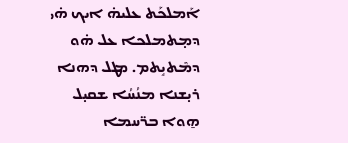ܐܰܡܠܟܰܬ ܥܠܝܗ̇ ܐܝܟ ܗ̇ܝ ܕܡ̣ܬܡܠܟܐ ܥܠ ܗ̇ܘ ܕܡܶܬܝܱܬܡ. ܡܛܠ ܕܗܢܐ ܪܝ̣ܫܢܐ ܡܢܳܚܳܐ ܫܩܝ̣ܠ ܗ̱ܘܐ ܒܪ̈ܚܡܐ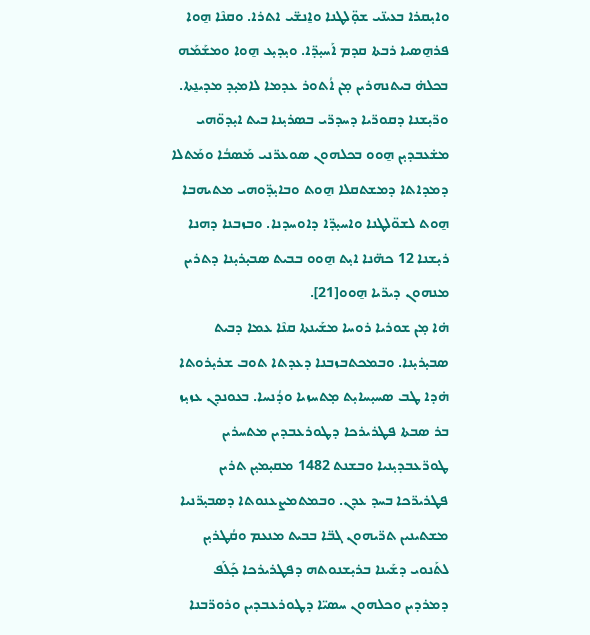ܘܐܝ̣ܩܪܐ ܒܥܝܢ̈ܝ ܫܘ̣̈ܠܛܢܐ ܘܐ̱ܢܫ̈ܝ ܐܬܪܐ. ܘܩܢܶܐ ܗ̱ܘܐ ܦܪܗ̱ܣܝܐ ܪܒܬܐ ܩܕܡ ܐܰܚܝ̣ܕ̈ܐ. ܘܝ̣ܕܝ̣ܥ ܗ̱ܘܐ ܘܡܫܰܡܰܗ ܒܟܠܗ̇ ܒܝܬܢܗܪܝܢ ܡ̣ܢ ܐܳܬܘܪ ܥܕܡܐ ܠܐܡܝ̣ܕ ܡܕܝܢ̱ܬܐ. ܘܪ̈ܝ̣ܫܢܐ ܕܩܘܪ̈ܝܐ ܕܚܕܪ̈ܝ ܒܣܪܝ̣ܢܐ ܒܝܬ ܐܝ̣ܕܘ̈ܗܝ ܡܫ̇ܥܒܕܝ̣ܢ ܗ̱ܘܘ ܒܟܠܗܘܢ ܣܘܥܪ̈ܢܝ ܡܰܣܒܳܐ ܘܡܰܬܠܐ ܕܡܕܐܬܐ ܕܡܫܬܩܠܐ ܗ̱ܘܬ ܘܒܐܝ̣ܕ̈ܘܗܝ ܡܬܝܗܒܐ ܗ̱ܘܬ ܠܫܘ̈ܠܛܢܐ ܘܐܚܝ̣ܕ̈ܐ ܕܐܘܚܕܢܐ. ܘܒܙܒܢܐ ܕܗܢܐ ܪܝ̣ܫܢܐ 12 ܟܗ̈ܢܐ ܐܝ̣ܬ ܗ̱ܘܘ ܒܒܝܬ ܣܒܝ̣ܪܝ̣ܢܐ ܕܬܪܝܢ ܡܢܗܘܢ ܕܝܪ̈ܝܐ ܗ̱ܘܘ[21].
ܗ̇ܐ ܡ̣ܢ ܫܘܪܝܐ ܪܘܚܐ ܡܫܰܝܢܬܐ ܩܢܶܐ ܥܡܐ ܕܒܝܬ ܣܒܝ̣ܪܝ̣ܢܐ. ܘܒܡܟܬܒܙܒܢܐ ܕܥܕܬܐ ܬܘܒ ܫܪܝ̣ܪܘܬܐ ܗ̇ܕܐ ܛܒ ܣܚܝ̣ܚܐܝ̣ܬ ܡ̣ܬܚܙܝܐ ܘܕܳܢܚܐ. ܒܥܘܢܕܢ ܥܙܝ̣ܙ ܒܪ ܣܒܬܐ ܦܛܪܝܪܟܐ ܕܛܘܪܥܒܕܝܢ ܡܬܚܪܝܢ ܛܘܪ̈ܥܒܕܝ̣ܢܝܐ ܘܒܫܢܬ 1482 ܡܩܝ̣ܡܝ̣ܢ ܬܪܝܢ ܦܛܪܝܪ̈ܟܐ ܒܚܕ ܥܕܢ. ܘܒܡܬܡܨܥܢܘܬܐ ܕܣܒܝ̣ܪ̈ܢܝܐ ܡܫܬܝܢܝܢ ܬܪ̈ܝܗܘܢ ܓܒ̈ܐ ܒܒܝܬ ܡܢܥܡ ܘܩܳܛܪܝ̣ܢ ܠܬܰܢܘܝ ܕܫܰܝܢܐ ܒܪܝ̣ܫܢܘܬܗ ܕܦܛܪܝܪܟܐ ܟ̣ܰܠܰܦ ܕܡܪܕܝܢ ܘܟܠܗܘܢ ܚܣܝ̈ܐ ܕܛܘܪܥܒܕܝܢ ܘܪܘܪ̈ܒܢܐ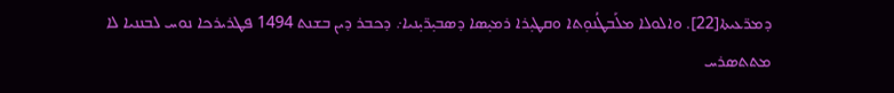ܕܡܪ̈ܥܝܬܐ[22]. ܘܐܠܘܠܐ ܡܠܰܒܛܳܢܘ̣ܬܐ ܘܩܛܝ̣ܪܐ ܪܡܝ̣ܣܐ ܕܣܒܝ̣ܪ̈ܝ̣ܢܝܐ܇ ܕܟܒܪ ܕܝܢ ܒܫܢܬ 1494 ܦܛܪܝܪܟܐ ܢܘܚ ܠܒܢܢܝܐ ܠܐ ܡܬܬܣܪܚ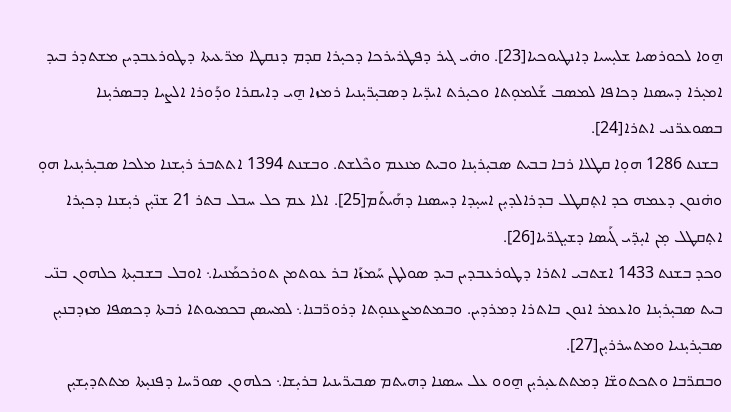ܗ̱ܘܐ ܠܟܘܪܣܝܐ ܫܠܝ̣ܚܝܐ ܕܐܢܛܝܘܟܝܐ[23]. ܘܗ̇ܝ ܓܝܪ ܕܦܛܪܝܪܟܐ ܕܟܝ̣ܪܐ ܩܕܡ ܕܢܩܛܐ ܡܪ̈ܥܝܬܐ ܕܛܘܪܥܒܕܝܢ ܡܫܬܕܪ ܒܝܕ ܐܡܝ̣ܪܐ ܕܚܣܢܐ ܕܟܐܦܐ ܠܡܣܒ ܫܰܠܡܘ̣ܬܐ ܘܟܝ̣ܪܬ ܐܝܕ̈ܝܐ ܕܣܒܝ̣ܪ̈ܝ̣ܢܝܐ ܪܡܙܐ ܗ̱ܝ ܕܐܝܩܪܐ ܘܕܰܘܪܐ ܐܠܨܝܐ ܕܒܣܪܝ̣ܢܐ ܒܣܘܥܪ̈ܢܝ ܐܬܪܐ[24].
 ܒܫܢܬ 1286 ܗܘ̣ܐ ܩܛܠܐ ܪܒܐ ܒܒܝܬ ܣܒܝ̣ܪܝ̣ܢܐ ܘܒܝܬ ܡܢܥܡ ܘܟܶܠܫܬ. ܘܒܫܢܬ 1394 ܐܬܬܒܪ ܪܝ̣ܫܢܐ ܡܠܟܐ ܣܒܝ̣ܪܝ̣ܢܝܐ ܗܘ̣ ܘܗ̇ܢܘܢ ܕܥܡܗ ܟܕ ܐܬ̣ܩܛܠ ܒܕܪܐܠܕܝ̣ܢ ܐܚܝ̣ܕܐ ܕܚܣܢܐ ܕܗܰܝܬܰܡ[25]. ܐܠܐ ܥܡ ܟܠ ܚܒܠ ܒܬܪ 21 ܫܢ̈ܝ̣ܢ ܪܝ̣ܫܢܐ ܕܟܝ̣ܪܐ ܐܬ̣ܩܛܠ ܡ̣ܢ ܐܝ̣ܕ̈ܝ ܓܰܝܣܐ ܕܫܝ̣ܓܪ̈ܝܐ[26].
ܘܟܕ ܒܫܢܬ 1433 ܐܫܬܒܝ ܐܬܪܐ ܕܛܘܪܥܒܕܝܢ ܒܝܕ ܣܘܠܛܢ ܚܰܡܙܰܐ ܒܪ ܥܘܬܡܢ ܬܘܪܟܡܰܢܝܐ܆ ܐܘܒܠ ܒܫܒܝ̣ܬܐ ܟܠܗܘܢ ܒܢ̈ܝ ܒܝܬ ܣܒܝ̣ܪܝ̣ܢܐ ܘܐܥܡܪ ܐܢܘܢ ܒܐܬܪܐ ܕܡܪܕܝܢ. ܘܒܡܬܡܨܥܢܘ̣ܬܐ ܕܪܘܪ̈ܒܢܐ܆ ܠܡܚܣܢ ܒܟܡܝܘܬܐ ܪܒܬܐ ܕܟܣܦܐ ܡܙܕܒܢܝ̣ܢ ܣܒܝ̣ܪܝ̣ܢܝܐ ܘܡܬܚܪܪܝ̣ܢ[27].
ܘܒܩܪ̈ܒܐ ܘܬܟܬܘܫ̈ܐ ܕܡܬܬܥܝ̣ܪܝ̣ܢ ܗ̱ܘܘ ܥܠ ܚܣܢܐ ܕܗܝܬܡ ܣܒܝܪ̈ܝܢܝܐ ܒܪܝ̣ܫܐ܆ ܟܠܗܘܢ ܣܘܪ̈ܝܝܐ ܕܦܢܝ̣ܬܐ ܡܬܬܕܝ̣ܫܝ̣ܢ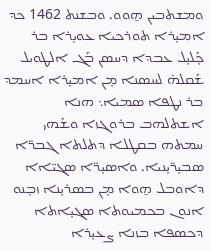ܘܡܫܬܒܝܢ ܗ̱ܘܘ. ܘܒܫܢܬ 1462 ܟܕ ܐܡܝ̣ܪܐ ܬܘܪܟܝܐ ܥܘܝ̣ܪܐ ܒܪ ܟ̣ܰܠܝ̣ܠ ܥܒܕܐ ܕܚܣܢ ܒܰܓ ܐܠܛܘܝܠ ܫܰܩܠܗ̇ ܠܚܣܢܐ ܡ̣ܢ ܐܡܝ̣ܪܐ ܐܚܡܕ ܒܪ ܢܛܦܐ ܣܡܝܐ܆ ܗܢܐ ܐܫܬܠܗܒ ܒܪܘܓܙܐ ܘܫܰܗܝ ܚܡܬܗ ܒܩܛܠܐ ܕܬܠܬܐ ܓܒܪ̈ܐ ܣܒܝ̣ܪ̈ܝ̣ܢܝܐ. ܘܐܣܝ̣ܪ̈ܐ ܣܓܝ̈ܐܐ ܕܐܘܒܠ ܗ̱ܘܐ ܡ̣ܢ ܒܣܪܝ̣ܢܐ ܙܒ̣ܢܘ ܐܢܘܢ ܒܟܡܝܘܬܐ ܣܓܝ̣ܐܬܐ ܕܟܣܦܐ ܒܙܢܐ ܨܥܝ̣ܪܐ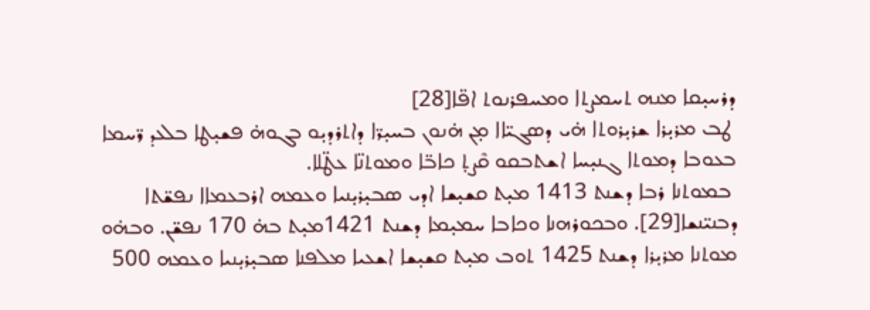ܕܪܚܝ̣ܩܐ ܡܢܗ ܬܚܡܨܬܐ ܘܡܚܦܪܢܘܬ ܐܦ̈ܐ[28]
 ܛܒ ܡܪܝ̣ܪܐ ܫܪܝ̣ܪܘܬܐ ܗ̇ܝ ܕܣܓܝ̈ܐܐ ܡ̣ܢ ܗ̇ܢܘܢ ܒܚܝ̣ܪ̈ܐ ܕܐܬܪܕܝ̣ܘ ܒܓܘܗ̇ ܦܫܝ̣ܛܐ ܒܠܥܕ ܪ̈ܚܡܐ ܒܥܘܒܐ ܕܡܘܬܐ ܓܢܝ̣ܚܐ ܐܫܬܒܩܘ ܩܶܨܬ̣ ܟܐܒ̈ܐ ܘܡܘܬܢ̈ܐ ܥܛ̈ܠܐ.
 ܒܡܘܬܢܐ ܪܒܐ ܕܫܢܬ 1413 ܡܝ̣ܬ ܩܫܝ̣ܫܐ ܐܕܝ ܣܒܝ̣ܪܝ̣ܢܝܐ ܘܥܡܗ ܐܪܒܥܡܐܐ ܢܦܫ̈ܬܐ ܕܒܢܝ̈ܢܫܐ[29]. ܘܒܟܘܪܗܢܐ ܘܟܐܒܐ ܚܡܝ̣ܡܐ ܕܫܢܬ 1421ܡܝ̣ܬ ܒܗ̇ 170 ܢܦܫ̈ܢ. ܘܒܗ̇ܘ ܡܘܬܢܐ ܡܪܝ̣ܪܐ ܕܫܢܬ 1425 ܬܘܒ ܡܝ̣ܬ ܩܫܝ̣ܫܐ ܐܫܥܝܐ ܡܠܦܢܐ ܣܒܝ̣ܪܝ̣ܢܝܐ ܘܥܡܗ 500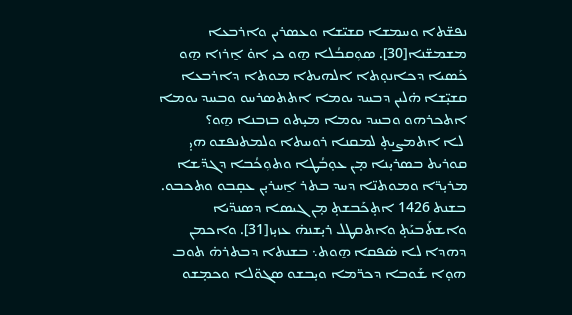ܢܦܫ̈ܬܐ ܘܚܡܫܐ ܩܫܝ̈ܫܐ ܘܥܣܪܝܢ ܘܐܪܒܥܐ ܡܫܡܫ̈ܢܐ[30]. ܣܘܼܩܒܳܠܐ ܗ̱ܘ ܟܝ ܐܘ̇ ܐ̱ܪܙܐ ܗ̱ܘ ܟܰܣܝܐ ܕܟܐܢܘ̣ܬܐ ܐܠܗܝܬܐ ܡܘܬܐ ܕܐܪܒܥܐ ܩܫܝ̣̈ܫܐ ܗ̇ܠܝܢ ܕܒܚܕ ܝܘܡܐ ܐܬܬܣܪܚܘ ܘܒܚܕ ܝܘܡܐ ܐܬܟܪܗܘ ܘܒܚܕ ܝܘܡܐ ܡܝ̣ܬܘ ܒܙܒܢܐ ܗ̱ܘ؟
 ܠܐ ܐܬܡܨܝܬ̣ ܠܡܩܢܐ ܪܘܚܬܐ ܘܠܡܬܢܦܫܘ ܗܝ̣ ܩܘܪܝܬ ܒܣܪܝ̣ܢܐ ܡ̣ܢ ܥܘ̣ܒܳܛܐ ܘܬܘܼܟܳܒܐ ܕܓܕ̈ܫܐ ܡܪܝ̣ܪ̈ܐ ܘܡܘܬܢ̈ܐ ܕܚܕ ܒܬܪ ܐ̱ܚܪܝ̣ܢ ܥܩ̣ܒܘ ܘܬܟܒܘ. ܒܫܢܬ 1426 ܐܬ̣ܟܰܒܫܬ̣ ܡ̣ܢ ܓܝܣܐ ܕܣܢܕ̈ܝܐ ܘܐܫܬܰܒܝܰܬ̣ ܘܐܬܩܛܠ ܪܝ̣ܫܢܗ̇ ܥܙܝ̣ܙ[31]. ܘܐܟܡܢ ܕܗܕܐ ܠܐ ܣ̇ܦܩܐ ܗ̱ܘܬ܆ ܒܫܢܬܐ ܕܒܬܪܗ̇ ܬܘܒ ܗܘ̣ܐ ܫܰܘܒܐ ܕܟܪ̈ܡܐ ܘܝ̣ܒܫܘ ܣܓܘ̈ܠܐ ܘܟܡ̣ܫܘ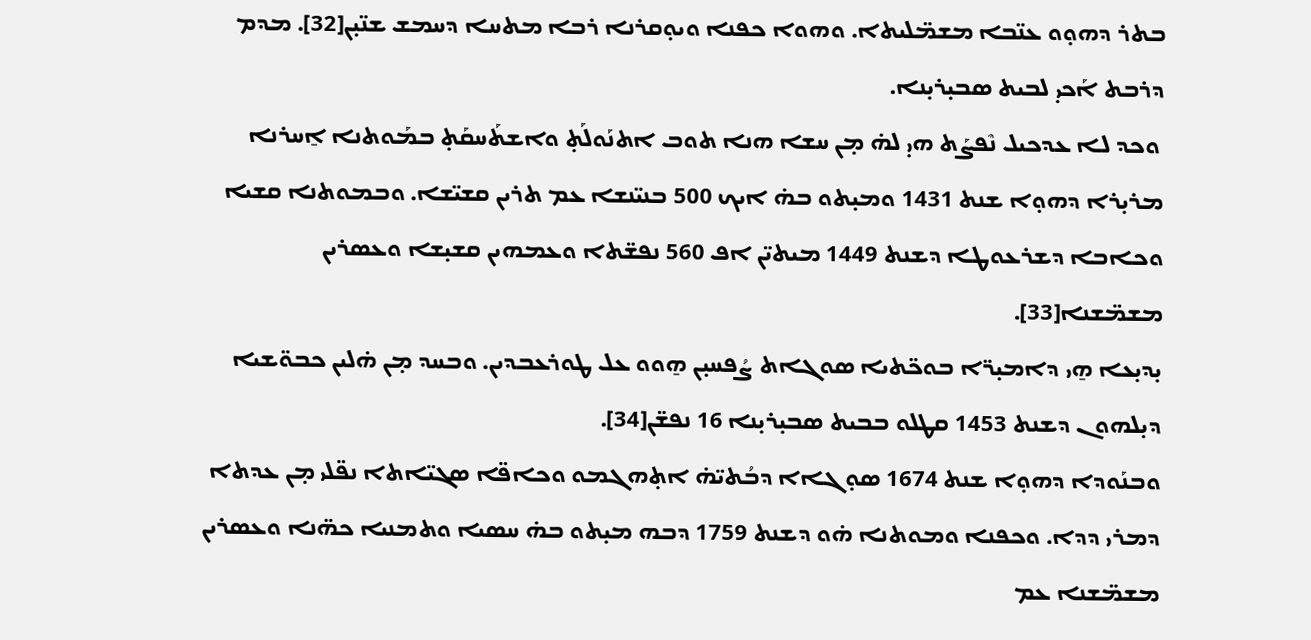ܒܬܪ ܕܗܘ̣ܘ ܥܢ̈ܒܐ ܡܫܡ̈ܠܝܬܐ. ܘܗܘܐ ܟܦܢܐ ܘܝܘ̣ܩܪܢܐ ܪܒܐ ܡܬܚܐ ܕܚܡܫ ܫܢ̈ܝ̣ܢ[32]. ܡܕܡ ܕܪܒܬ ܐܰܟܝ̣ ܠܒܝܬ ܣܒܝ̣ܪܝ̣ܢܐ.
 ܘܟܕ ܠܐ ܥܕܟܝܠ ܢܶܦܨܰܬ ܗܝ̣ ܠܗ̇ ܡ̣ܢ ܚܫܐ ܗܢܐ ܬܘܒ ܐܬܢܰܘܠܰܬ̣ ܘܐܫܬܰܚܩܰܬ̣ ܒܡܰܘܬܢܐ ܐ̱ܚܪܢܐ ܡܪܝ̣ܪܐ ܕܗܘ̣ܐ ܫܢܬ 1431 ܘܡܝ̣ܬܘ ܒܗ̇ ܐܝܟ 500 ܒܢܝ̈ܢܫܐ ܥܡ ܬܪܝܢ ܩܫܝ̈ܫܐ. ܘܒܡܘܬܢܐ ܩܫܝܐ ܘܟܐܒܐ ܕܫܪܥܘܛܐ ܕܫܢܬ 1449 ܡܝܬܝ̈ܢ ܐܦ 560 ܢܦܫ̈ܬܐ ܘܥܡܗܝܢ ܩܫܝ̣ܫܐ ܘܥܣܪܝܢ ܡܫܡ̈ܫܢܐ[33].
ܝ̣ܕܝ̣ܥܐ ܗ̱ܝ ܕܐܡܝ̣ܪ̈ܐ ܒܘܟ̈ܬܝܐ ܣܘܓܐܬ ܨܳܦܚܝ̣ܢ ܗ̱ܘܘ ܥܠ ܛܘܪܥܒܕܝܢ. ܘܒܚܕ ܡ̣ܢ ܗ̇ܠܝܢ ܟܒܘ̈ܫܝܐ ܕܝ̣ܠܗܘܢ ܕܫܢܬ 1453 ܩܛܠܘ ܒܒܝܬ ܣܒܝ̣ܪܝ̣ܢܐ 16 ܢܦܫ̈ܢ[34].
ܘܒܢܰܘܕܐ ܕܗܘ̣ܐ ܫܢܬ 1674 ܣܘ̣ܓܐܐ ܕܒܳܬܝ̈ܗ̇ ܐܬ̣ܗܓܡܘ ܘܟܐܦ̈ܐ ܣܓܝ̈ܐܬܐ ܢܦ̈ܠܝ ܡ̣ܢ ܥܕܬܐ ܕܡܪܝ ܕܕܐ. ܘܟܦܢܐ ܘܡܘܬܢܐ ܗ̇ܘ ܕܫܢܬ 1759 ܕܒܗ ܡܝ̣ܬܘ ܒܗ̇ ܚܣܝܐ ܘܬܡܢܝܐ ܟܗ̈ܢܐ ܘܥܣܪܝܢ ܡܫܡ̈ܫܢܐ ܥܡ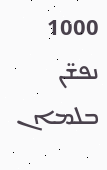1000 ܢܦܫ̈ܢ ܒܠܡܐܢ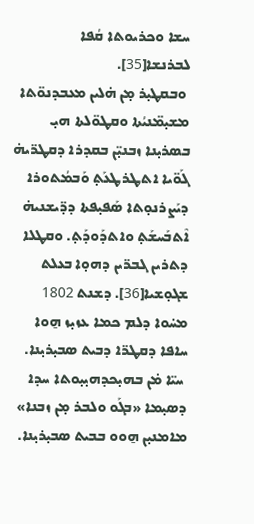ܚܫܐ ܘܟܪܝܘܬܐ ܩܳܦܐ ܠܒܪܢܫܐ[35].
 ܘܒܩܛܝ̣ܪ ܡ̣ܢ ܗ̇ܠܝܢ ܡܥܒܕܢܘ̈ܬܐ ܡܫܝ̣ܡ̈ܢܝܳܬܐ ܘܩܛܘ̈ܠܬܐ ܗܝ̣ ܒܣܪܝ̣ܢܐ ܙܒܢܝ̣̈ܢ ܒܩܕܪܐ ܕܩܛܪ̈ܝܗ̇ ܓܰܘ̈ܝܐ ܐܬܛܪܛܥܰܬ̣ ܘܰܒܡܳܬܘܪܐ ܕܝܰܨܪܢܘ̣ܬܐ ܣܰܦܝ̣ܦܬܐ ܕܪ̣̈ܝܫܢܝܗ̇ ܐܶܬܒܰܚܫܰܬ̣ ܘܐܬܕܰܘܕܰܬ̣. ܘܩܛܠܐ ܕܬܪܝܢ ܓܒܪ̈ܝܢ ܕܗܘ̣ܐ ܒܥܠܬ ܫܓܘ̣ܫܝܐ[36]. ܕܫܢܬ 1802 ܡܚ̇ܘܐ ܕܠܡ ܟܡܐ ܥܙܝ̣ܙ ܗ̱ܘܐ ܚܐܦܐ ܕܩܛܪ̈ܐ ܕܒܝܬ ܣܒܝ̣ܪܝ̣ܢܐ.
 ܚܝ̈ܐ ܡ̇ܢ ܒܗܝ̣ܟܕܗܝ̣ܝ̣ܘܬܐ ܚܕܐ ܕܣܝ̣ܡܐ «ܒܓܰܘ ܘܠܒܪ ܡ̣ܢ ܙܒܢܐ» ܡܐܡܢܝ̣ܢ ܗ̱ܘܘ ܒܒܝܬ ܣܒܝ̣ܪܝ̣ܢܐ.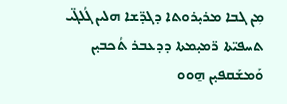ܡܼܢ ܓܒܐ ܡܪܝ̣ܪܘܬܐ ܕܓܕ̈ܫܐ ܗܠܝܢ ܓܳܠܓ̈ܝ ܬܚܦܝ̈ܬܐ ܪ̈ܡܝ̣ܡܬܐ ܕܕܥܒܪ ܬܳܟܒܝ̣ܢ ܘܰܡܫܰܩܦܝ̣ܢ ܗ̱ܘܘ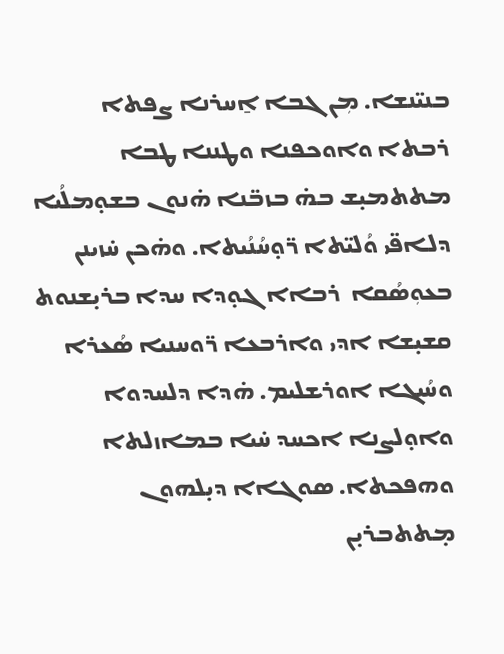ܒܢܝ̈ܢܫܐ. ܡܼܢ ܓܒܐ ܐ̱ܚܪܢܐ ܨܦܬܐ ܪܒܬܐ ܘܐܘܟܦܢܐ ܘܛܢܢܐ ܛܒܐ ܡܬܬܡܝ̣ܫ ܒܗ̇ ܒܙܒ̈ܢܐ ܗ̇ܢܘܢ ܒܫܘ̣ܡܠܳܝܐ ܕܠܐܦ̈ܝ ܘܳܠܝ̈ܬܐ ܪ̈ܘ̣ܚܳܢܳܝܬܐ. ܘܗ̇ܟܢ ܚ̇ܙܝܢܢ ܒܥܘܼܣܳܩܐ  ܪܒܐܐ ܓܘ̣ܕܐ ܚܕܐ ܒܪܝ̣ܫܢܘܬ ܩܫܝ̣ܫܐ ܐܕܝ ܘܐܪܒܥܐ ܪ̈ܘܚܢܝܐ ܣܳܥܪܐ ܘܚܳܝܓܐ ܐܘܪܫܠܝܡ. ܗ̇ܕܐ ܕܠܚܕܘܐ ܘܐܘ̣ܠܨܢܐ ܐܟܚܕ ܚ̇ܝܐ ܒܡܐܙܠܬܐ ܘܗܦܟܬܐ. ܣܘܓܐܐ ܕܝ̣ܠܗܘܢ ܡ̣ܬܬܒܪܝ̣ܢ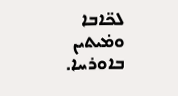ܠܟ̈ܐܒܐ ܘܡ̇ܝܬܝܢ ܒܐܘܪܚܐ.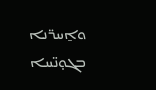ܘܐ̱ܚܪ̈ܢܐ ܒܓܘ̣ܢ̈ܚܐ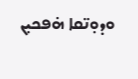ܘܕܘ̣ܢ̈ܩܐ ܗ̇ܦܟܝ̣ܢ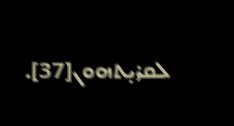ܠܩܪܝ̣ܬܗܘܢ[37].